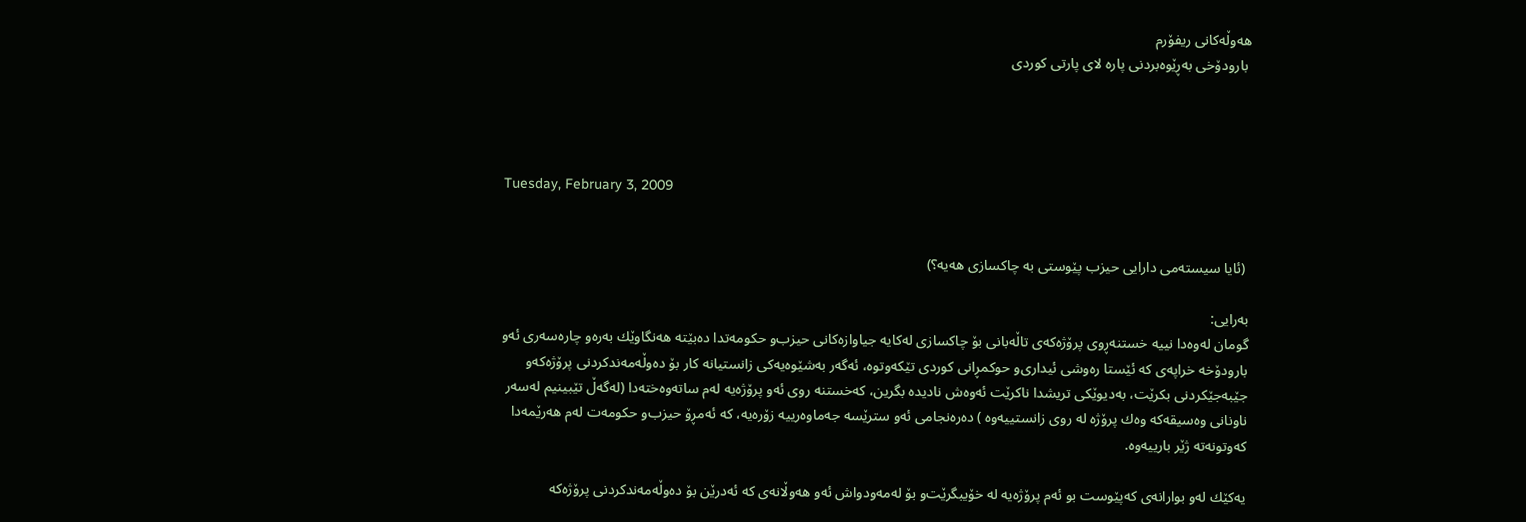هه‌وڵه‌كانی‌ ریفۆرم
 بارودۆخی به‌ڕێوه‌بردنی پاره‌ لای پارتی كوردی




Tuesday, February 3, 2009


 (ئایا سیسته‌می دارایی حیزب پێوستی به‌ چاكسازی هه‌یه‌؟)

به‌رایی:
گومان له‌وه‌دا نییه‌ خستنه‌ڕوی پرۆژه‌كه‌ی تاڵه‌بانی بۆ چاكسازی له‌كایه‌ جیاوازه‌كانی حیزب‌و حكومه‌تدا ده‌بێته‌ هه‌نگاوێك به‌ره‌و چاره‌سه‌ری ئه‌و بارودۆخه‌ خراپه‌ی كه‌ ئێستا ره‌وشی ئیداری‌و حوكمڕانی كوردی تێكه‌وتوه‌، ئه‌گه‌ر به‌شێوه‌یه‌كی زانستیانه‌ كار بۆ ده‌وڵه‌مه‌ندكردنی پرۆژه‌كه‌و جێبه‌جێكردنی بكرێت، به‌دیوێكی تریشدا ناكرێت ئه‌وه‌ش نادیده‌ بگرین، كه‌خستنه‌ روی ئه‌و پرۆژه‌یه‌ له‌م ساته‌وه‌خته‌دا (له‌گه‌ڵ‌ تێبینیم له‌سه‌ر ناونانی وه‌سیقه‌كه‌ وه‌ك پرۆژه‌ له‌ روی زانستییه‌وه‌ ) ده‌ره‌نجامی ئه‌و سترێسه‌ جه‌ماوه‌رییه‌ زۆره‌یه‌، كه‌ ئه‌مڕۆ حیزب‌و حكومه‌ت له‌م هه‌رێمه‌دا كه‌وتونه‌ته‌ ژێر بارییه‌وه‌.

یه‌كێك له‌و بوارانه‌ی كه‌پێوست بو ئه‌م پرۆژه‌یه‌ له‌ خۆیبگرێت‌و بۆ له‌مه‌ودواش ئه‌و هه‌وڵانه‌ی كه‌ ئه‌درێن بۆ ده‌وڵه‌مه‌ندكردنی پرۆژه‌كه‌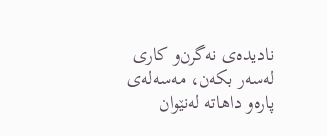نادیده‌ی نه‌گرن‌و كاری له‌سه‌ر بكه‌ن، مه‌سه‌له‌ی پاره‌و داهاته‌ له‌نێوان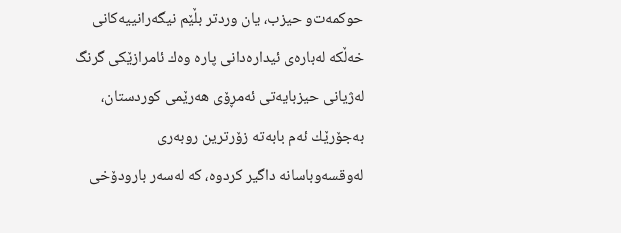حوكمه‌ت‌و حیزب، یان وردتر بڵێم نیگه‌رانییه‌كانی خه‌ڵكه‌ له‌باره‌ی ئیداره‌دانی پاره‌ وه‌ك ئامرازێكی گرنگ له‌ژیانی حیزبایه‌تی ئه‌مڕۆی هه‌رێمی كوردستان، به‌جۆرێك ئه‌م بابه‌ته‌ زۆرترین روبه‌ری له‌وقسه‌وباسانه‌ داگیر كردوه‌، كه‌ له‌سه‌ر بارودۆخی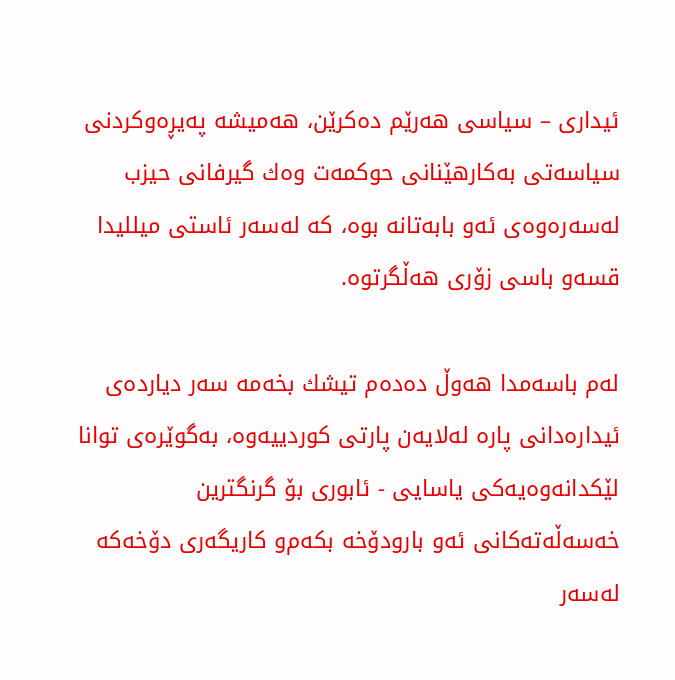ئیداری – سیاسی هه‌رێم ده‌كرێن، هه‌میشه‌ په‌یڕه‌وكردنی سیاسه‌تی به‌كارهێنانی حوكمه‌ت وه‌ك گیرفانی حیزب له‌سه‌ره‌وه‌ی‌ ئه‌و بابه‌تانه‌ بوه‌، كه‌ له‌سه‌ر ئاستی میللیدا قسه‌و باسی زۆری هه‌ڵگرتوه‌.

له‌م باسه‌مدا هه‌وڵ‌ ده‌ده‌م تیشك بخه‌مه‌ سه‌ر دیارده‌ی ئیداره‌دانی پاره‌ له‌لایه‌ن پارتی كوردییه‌وه‌، به‌گوێره‌ی توانا لێكدانه‌وه‌یه‌كی یاسایی - ئابوری بۆ گرنگترین خه‌سه‌ڵه‌ته‌كانی ئه‌و بارودۆخه‌ بكه‌م‌و كاریگه‌ری دۆخه‌كه‌ له‌سه‌ر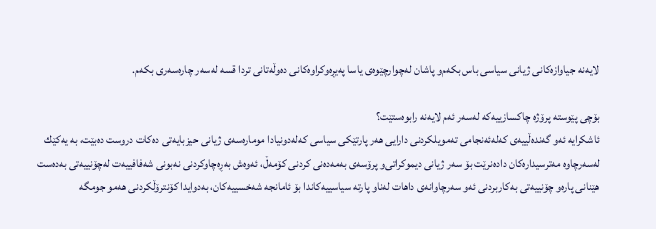لایه‌نه‌ جیاوازه‌كانی ژیانی سیاسی باس بكه‌م‌و پاشان له‌چوارچێوه‌ی یاسا په‌یڕه‌وكراوه‌كانی ده‌وڵه‌تانی تردا قسه‌ له‌سه‌ر چاره‌سه‌ری بكه‌م.

بۆچی پێوسته‌ پرۆژه‌ چاكسازییه‌كه‌ له‌سه‌ر ئه‌م لایه‌نه‌ رابوه‌ستێت؟
ئاشكرایه‌ ئه‌و گه‌نده‌ڵییه‌ی كه‌له‌ئه‌نجامی ته‌مویلكردنی دارایی هه‌ر پارتێكی سیاسی كه‌له‌دونیادا موماره‌سه‌ی ژیانی حیزبایه‌تی ده‌كات دروست ده‌بێت، به‌ یه‌كێك له‌سه‌رچاوه‌ مه‌ترسیداره‌كان داده‌نرێت بۆ سه‌ر ژیانی دیموكراتی‌و پرۆسه‌ی به‌مه‌ده‌نی كردنی كۆمه‌ڵ‌، ئه‌وه‌ش به‌ڕه‌چاوكردنی نه‌بونی شه‌فافییه‌ت له‌چۆنییه‌تی به‌ده‌ست هێنانی پاره‌و چۆنییه‌تی به‌كاربردنی ئه‌و سه‌رچاوانه‌ی‌ داهات له‌ناو پارته‌ سیاسییه‌كاندا بۆ ئامانجه‌ شه‌خسییه‌كان، به‌دوایدا كۆنترۆڵكردنی هه‌مو جومگه‌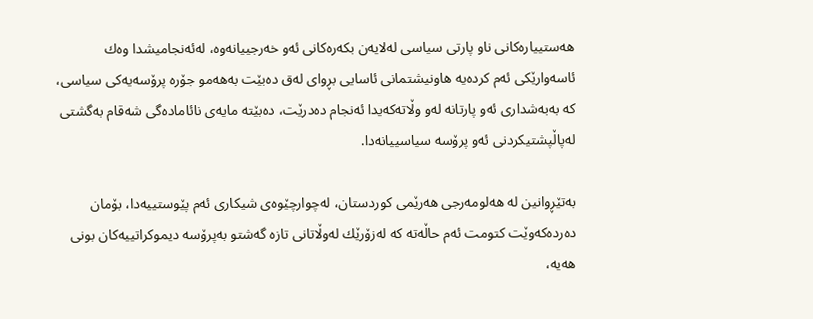هه‌ستییاره‌كانی ناو پارتی سیاسی له‌لایه‌ن بكه‌ره‌كانی ئه‌و خه‌رجییانه‌وه‌، له‌ئه‌نجامیشدا وه‌ك ئاسه‌وارێكی ئه‌م كرده‌یه‌ هاونیشتمانی ئاسایی بڕوای له‌ق ده‌بێت به‌هه‌مو جۆره‌ پرۆسه‌یه‌كی سیاسی، كه‌ به‌به‌شداری ئه‌و پارتانه‌ له‌و وڵاته‌كه‌یدا ئه‌نجام ده‌درێت، ده‌بێته‌ مایه‌ی‌ نائاماده‌گی شه‌قام به‌گشتی له‌پاڵپشتیكردنی ئه‌و پرۆسه‌ سیاسییانه‌دا.

به‌تێڕوانین له‌ هه‌لومه‌رجی هه‌رێمی كوردستان، له‌چوارچێوه‌ی شیكاری ئه‌م پێوستییه‌دا، بۆمان ده‌رده‌كه‌وێت كتومت ئه‌م حاڵه‌ته‌ كه‌ له‌زۆرێك له‌وڵاتانی تازه‌ گه‌شتو به‌پرۆسه‌ دیموكراتییه‌كان بونی هه‌یه‌،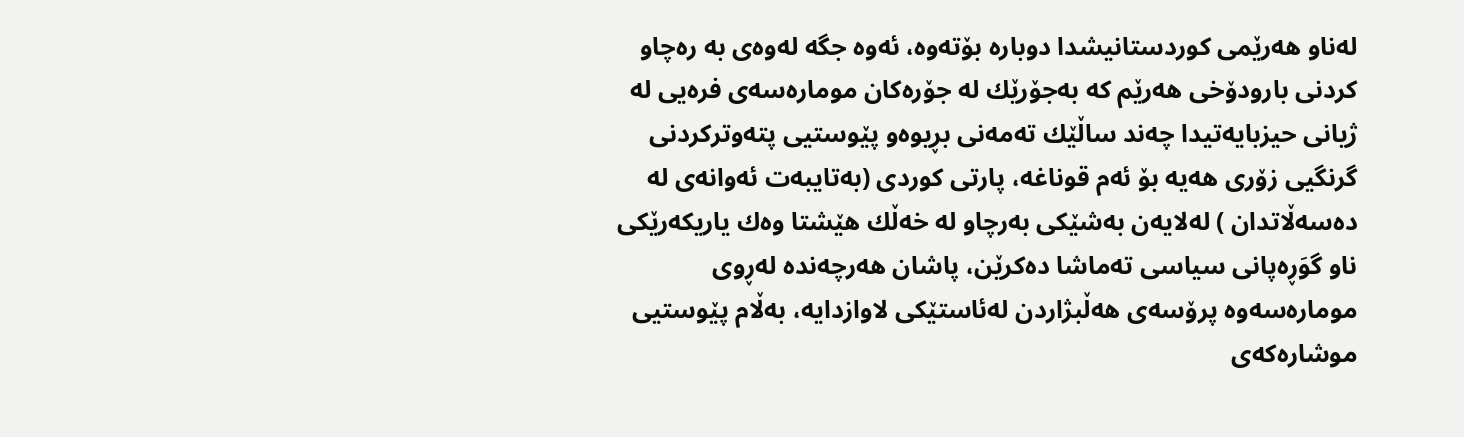له‌ناو هه‌رێمی كوردستانیشدا دوباره‌ بۆته‌وه‌، ئه‌وه‌ جگه‌ له‌وه‌ی به‌ ره‌چاو كردنی بارودۆخی هه‌رێم كه‌ به‌جۆرێك له‌ جۆره‌كان موماره‌سه‌ی فره‌یی له‌ ژیانی حیزبایه‌تیدا چه‌ند ساڵێك ته‌مه‌نی بڕیوه‌و پێوستیی پته‌وتركردنی گرنگیی زۆری هه‌یه‌ بۆ ئه‌م قوناغه‌، پارتی كوردی (به‌تایبه‌ت ئه‌وانه‌ی له‌ ده‌سه‌ڵاتدان ) له‌لایه‌ن به‌شێكی به‌رچاو له‌ خه‌ڵك هێشتا وه‌ك یاریكه‌رێكی ناو گوَڕه‌پانی سیاسی ته‌ماشا ده‌كرێن، پاشان هه‌رچه‌نده‌ له‌ڕوی موماره‌سه‌وه‌ پرۆسه‌ی هه‌ڵبژاردن له‌ئاستێكی لاوازدایه‌، به‌ڵام پێوستیی موشاره‌كه‌ی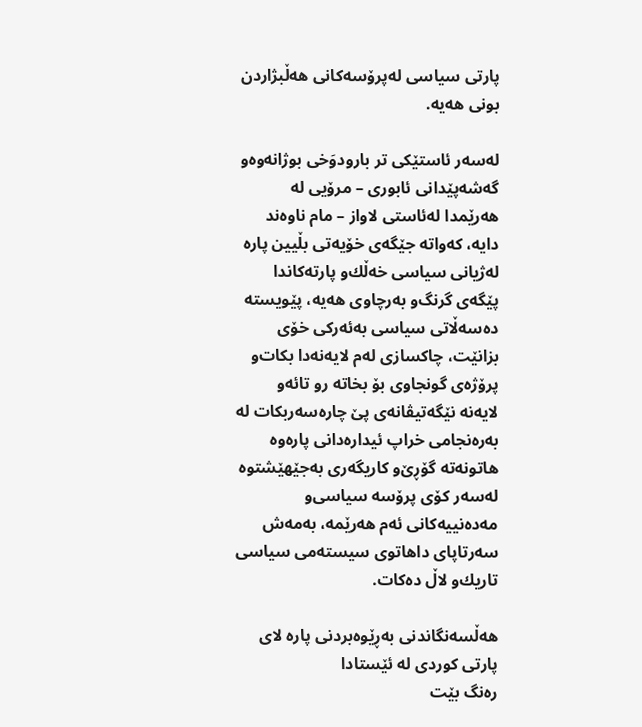پارتی سیاسی له‌پرۆسه‌كانی هه‌ڵبژاردن بونی هه‌یه‌.

له‌سه‌ر ئاستێكی تر بارودوَخی بوژانه‌وه‌و گه‌شه‌پێدانی ئابوری – مرۆیی له‌ هه‌رێمدا له‌ئاستی لاواز – مام ناوه‌ند دایه‌، كه‌واته‌ جێگه‌ی خۆیه‌تی بڵیین پاره‌ له‌ژیانی سیاسی خه‌ڵك‌و پارته‌كاندا پێگه‌ی گرنگ‌و به‌رچاوی هه‌یه‌، پێویسته‌ ده‌سه‌ڵاتی سیاسی به‌ئه‌ركی خۆی بزانێت، چاكسازی له‌م لایه‌نه‌دا بكات‌و پرۆژه‌ی‌ گونجاوی بۆ بخاته‌ رو تائه‌و لایه‌نه‌ نێگه‌تیڤانه‌ی پێ‌ چاره‌سه‌ربكات له‌ به‌ره‌نجامی خراپ ئیداره‌دانی پاره‌وه‌ هاتونه‌ته‌ گۆڕێ‌‌و كاریگه‌ری به‌جێهێشتوه‌ له‌سه‌ر كۆی پرۆسه‌ سیاسی‌و مه‌ده‌نییه‌كانی ئه‌م هه‌رێمه‌، به‌مه‌ش سه‌رتاپای داهاتوی سیسته‌می سیاسی تاریك‌و لاڵ‌ ده‌كات.

هه‌ڵسه‌نگاندنی به‌ڕێوه‌بردنی پاره‌ لای پارتی كوردی له‌ ئێستادا
ره‌نگ بێت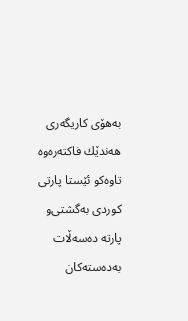به‌هۆی كاریگه‌ری هه‌ندێك فاكته‌ره‌وه‌ تاوه‌كو ئێستا پارتی كوردی به‌گشتی‌و پارته‌ ده‌سه‌ڵات به‌ده‌سته‌كان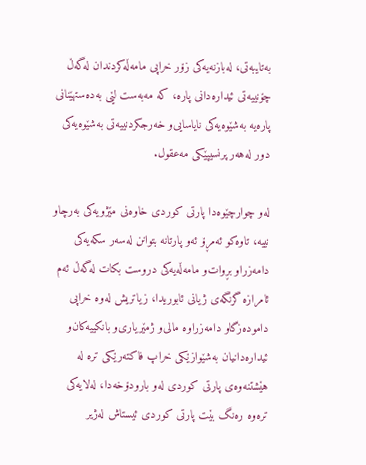به‌تایبه‌تی، له‌بازنه‌یه‌كی زۆر خراپی مامه‌ڵه‌كردندان له‌گه‌ڵ‌ چۆنییه‌تی ئیداره‌دانی پاره‌، كه‌ مه‌به‌ست لێی به‌ده‌ستهێنانی پاره‌یه‌ به‌شێوه‌یه‌كی نایاسایی‌و خه‌رجكردنییه‌تی به‌شێوه‌یه‌كی دور له‌هه‌ر پرنسیپێكی مه‌عقول.

له‌و چوارچێوه‌دا پارتی كوردی خاوه‌نی مێژویه‌كی به‌رچاو نییه‌، تاوه‌كو ئه‌مڕۆ ئه‌و پارتانه‌ بتوانن له‌سه‌ر سكه‌یه‌كی دامه‌زراو بڕوات‌و مامه‌ڵه‌یه‌كی دروست بكات له‌گه‌ڵ‌ ئه‌م ئامرازه‌ گرنگه‌ی ژیانی ئابوریدا، زیاتریش له‌وه‌ خراپی داموده‌زگا‌و دامه‌زراوه‌ مالی‌و ژمێریاری‌و بانكییه‌كان‌و ئیداره‌دانیان به‌شێوازێكی خراپ فاكته‌رێكی تره‌ له‌ هێشتنه‌وه‌ی پارتی كوردی له‌و بارودۆخه‌دا، له‌لایه‌كی تره‌وه‌ ره‌نگ بێت پارتی كوردی ئیستاش له‌ژیر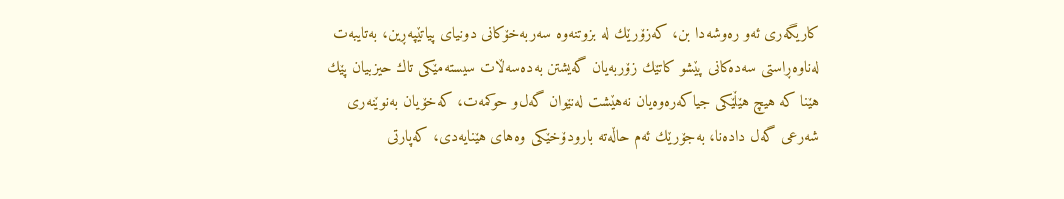كاریگه‌ری ئه‌و ره‌وشه‌دا بن، كه‌زۆرێك له‌ بزوتنه‌وه‌ سه‌ربه‌خۆكانی دونیای پیاتێپه‌ڕین، به‌تایبه‌ت له‌ناوه‌ڕاستی سه‌ده‌كانی پێشو كاتێك زۆربه‌یان گه‌یشتن به‌ده‌سه‌ڵات سیسته‌مێكی تاك حیزبیان پێك هێنا كه‌ هیچ هێڵێكی جیاكه‌ره‌وه‌یان نه‌هێشت له‌نێوان گه‌ل‌و حوكمه‌ت، كه‌خۆیان به‌نوێنه‌ری شه‌رعی گه‌ل داده‌نا، به‌جۆرێك ئه‌م حاڵه‌ته‌ بارودۆخێكی وه‌های هێنایه‌دی، كه‌پارتی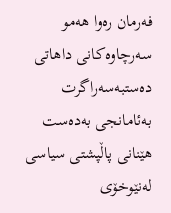فه‌رمان ره‌وا هه‌مو سه‌رچاوه‌كانی داهاتی ده‌ستبه‌سه‌راگرت به‌ئامانجی به‌ده‌ست هێنانی پاڵپشتی سیاسی له‌نێوخۆی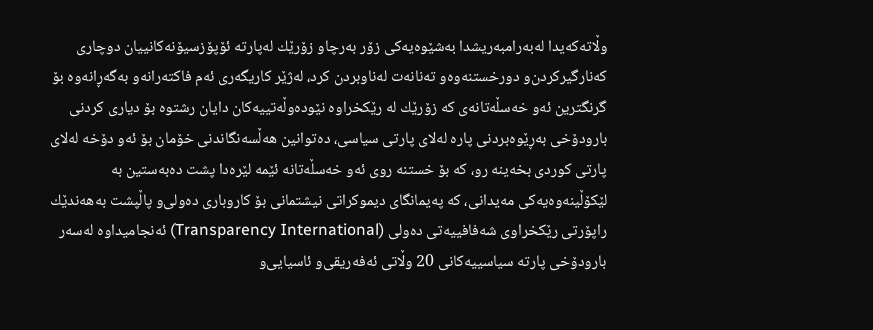وڵاته‌كه‌یدا له‌به‌رامبه‌ریشدا به‌شێوه‌یه‌كی زۆر به‌رچاو زۆرێك له‌پارته‌ ئۆپۆزسیۆنه‌كانییان دوچاری كه‌نارگیركردن‌و دورخستنه‌وه‌و ته‌نانه‌ت له‌ناوبردن كرد، له‌ژێر كاریگه‌ری ئه‌م فاكته‌رانه‌‌و به‌گه‌ڕانه‌وه‌ بۆ گرنگترین ئه‌و خه‌سڵه‌تانه‌ی كه‌ زۆرێك له‌ رێكخراوه‌ نێوده‌وڵه‌تییه‌كان دایان رشتوه‌ بۆ دیاری كردنی بارودۆخی به‌ڕێوه‌بردنی پاره‌ له‌لای پارتی سیاسی، ده‌توانین هه‌ڵسه‌نگاندنی خۆمان بۆ ئه‌و دۆخه‌ له‌لای پارتی كوردی بخه‌ینه‌ رو، كه‌ بۆ خستنه‌ روی ئه‌و خه‌سڵه‌تانه‌ ئێمه‌ لێره‌دا پشت ده‌به‌ستین به‌ لێكۆڵینه‌وه‌یه‌كی مه‌یدانی، كه‌ په‌یمانگای دیموكراتی نیشتمانی بۆ كاروباری ده‌ولی‌و پاڵپشت به‌هه‌ندێك راپۆرتی رێكخراوی شه‌فافییه‌تی ده‌ولی (Transparency International) ئه‌نجامیداوه‌ له‌سه‌ر بارودۆخی پارته‌ سیاسییه‌كانی 20 وڵاتی ئه‌فه‌ریقی‌و ئاسیایی‌و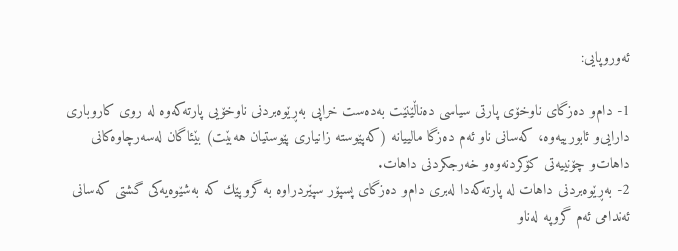ئه‌وروپایی:

1- دام‌و ده‌زگای ناوخۆی پارتی سیاسی ده‌ناڵێنێت به‌ده‌ست خراپی به‌ڕێوه‌بردنی ناوخۆیی پارته‌كه‌وه‌ له‌ روی كاروباری دارایی‌و ئابورییه‌وه‌، كه‌سانی ناو ئه‌م ده‌زگا مالییانه‌ (كه‌پێوسته‌ زانیاری پێوستیان هه‌بێت) بێئاگان له‌سه‌رچاوه‌كانی داهات‌و چۆنییه‌تی كۆكردنه‌وه‌‌و خه‌رجكردنی داهات.
2- به‌ڕێوه‌بردنی داهات له‌ پارته‌كه‌دا له‌بری دام‌و ده‌زگای پسپۆر سپێردراوه‌ به‌ گروپێك كه‌ به‌شێوه‌یه‌كی گشتی كه‌سانی ئه‌ندامی ئه‌م گروپه‌ له‌ناو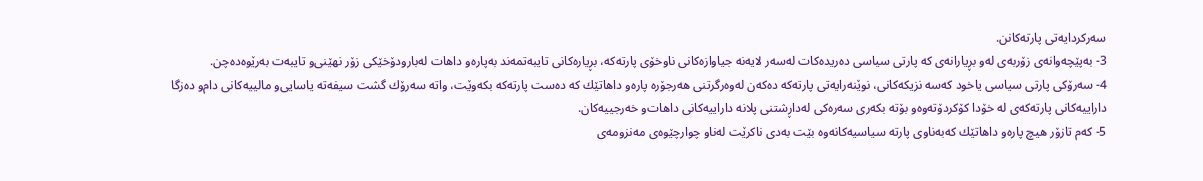سه‌ركردایه‌تی پارته‌كانن.
3- به‌پێچه‌وانه‌ی زۆربه‌ی له‌و بڕیارانه‌ی كه‌ پارتی سیاسی ده‌ریده‌كات له‌سه‌ر لایه‌نه‌ جیاوازه‌كانی ناوخۆی پارته‌كه‌، بڕیاره‌كانی تایبه‌تمه‌ند به‌پاره‌و داهات له‌بارودۆخێكی زۆر نهێنی‌و تایبه‌ت به‌رێوه‌ده‌چن.
4- سه‌رۆكی پارتی سیاسی یاخود كه‌سه‌ نزیكه‌كانی، نوێنه‌رایه‌تی پارته‌كه‌ ده‌كه‌ن له‌وه‌رگرتنی هه‌رجۆره‌ پاره‌و داهاتێك كه‌ ده‌ست پارته‌كه‌ بكه‌وێت، واته‌ سه‌رۆك گشت سیفه‌ته‌ یاسایی‌و مالییه‌كانی دام‌و ده‌زگا داراییه‌كانی پارته‌كه‌ی له‌ خۆدا كۆكردۆته‌وه‌‌و بۆته‌ بكه‌ری سه‌ره‌كی له‌داڕشتنی پلانه‌ داراییه‌كانی داهات‌و خه‌رجییه‌كان.
5- كه‌م تازۆر هیچ پاره‌و داهاتێك كه‌به‌ناوی پارته‌ سیاسیه‌كانه‌وه‌ بێت به‌دی ناكرێت له‌ناو چوارچێوه‌ی مه‌نزومه‌ی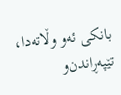بانكی ئه‌و وڵاته‌دا، تێپه‌ڕاندن‌و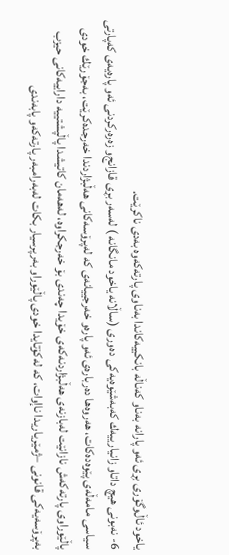یاخود ئاڵ‌‌وگۆری بڕی ئه‌و پارانه‌ به‌ناو كه‌ناڵه‌ بانكییه‌كاندا به‌ناوی پارته‌كه‌وه‌ به‌دی ناكرێت.
6- نه‌بونی هیچ داتاو زانیارییه‌ك كه‌به‌شێوه‌یه‌كی ده‌وری (ساڵانه‌ یاخود مانگانه‌ ) له‌سه‌ر بڕی قازانج‌و زه‌ره‌ركردنی ئه‌و پاره‌یه‌ی كه‌پارتی سیاسی مامه‌ڵه‌ی پێوه‌ده‌كات، هه‌روه‌ها ده‌رباره‌ی ئه‌و پاره‌و خه‌رجییانه‌ی كه‌ له‌پرۆسه‌كانی هه‌ڵبژاردندا خه‌رجده‌كرێت، به‌جۆرێك خودی پاڵێوراوی پارته‌كه‌ش نازانێت له‌بازنه‌ی هه‌ڵبژاردنه‌كه‌ی خۆیدا چه‌ندی بۆ خه‌رجكراوه‌، له‌هه‌مان كاتیشدا پاڵپشتییه‌ داراییه‌كانی حیزب به‌پرۆسه‌یه‌كی قانونی –ژمێریاریدا ناإوات، كه‌ له‌كۆتایدا خودی پاڵێوراو به‌رپرسیار بكات له‌به‌رامبه‌ر پارته‌كه‌و پابه‌ندی‌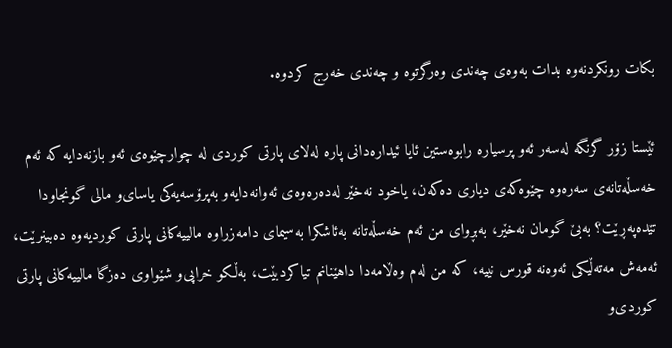بكات رونكردنه‌وه‌ بدات به‌وه‌ی چه‌ندی وه‌رگرتوه‌ و چه‌ندی خه‌رج كردوه‌.

ئێستا زۆر گرنگه‌ له‌سه‌ر ئه‌و پرسیاره‌ رابوه‌ستین ئایا ئیداره‌دانی پاره‌ له‌لای پارتی كوردی له‌ چوارچێوه‌ی ئه‌و بازنه‌دایه‌ كه‌ ئه‌م خه‌سڵه‌تانه‌ی سه‌ره‌وه‌ چێوه‌كه‌ی دیاری ده‌كه‌ن، یاخود نه‌خێر له‌ده‌ره‌وه‌ی ئه‌وانه‌دایه‌‌و به‌پرۆسه‌یه‌كی یاسای‌و مالی گونجاودا تێده‌په‌ڕێت؟ به‌بێ‌ گومان نه‌خێر، به‌بڕوای من ئه‌م خه‌سڵه‌تانه‌ به‌ئاشكرا به‌سیمای دامه‌زراوه‌ مالییه‌كانی پارتی كوردیه‌وه‌ ده‌بینرێت، ئه‌مه‌ش مه‌ته‌ڵیكی ئه‌وه‌نه‌ قورس نییه‌، كه‌ من له‌م وه‌ڵامه‌دا داهێنانم تیاكردبێت، به‌ڵكو خراپی‌و شێواوی ده‌زگا مالییه‌كانی پارتی كوردی‌و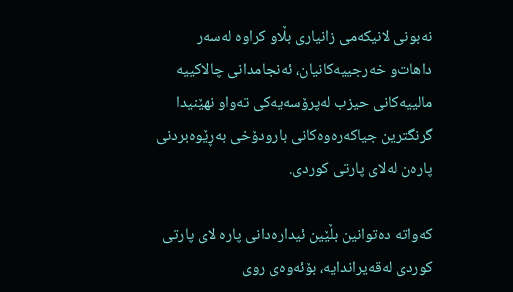نه‌بونی لانیكه‌می زانیاری بڵاو كراوه‌ له‌سه‌ر داهات‌و خه‌رجییه‌كانیان، ئه‌نجامدانی چالاكییه‌ مالییه‌كانی حیزب له‌پرۆسه‌یه‌كی ته‌واو نهێنیدا گرنگترین جیاكه‌ره‌وه‌كانی بارودۆخی به‌ڕێوه‌بردنی پاره‌ن له‌لای پارتی كوردی.

كه‌واته‌ ده‌توانین بڵێین ئیداره‌دانی پاره‌ لای پارتی كوردی له‌قه‌یراندایه‌، بۆئه‌وه‌ی روی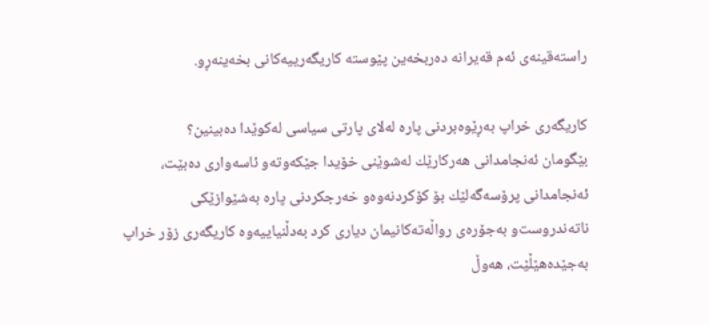راسته‌قینه‌ی ئه‌م قه‌یرانه‌ ده‌ربخه‌ین پێوسته‌ كاریگه‌رییه‌كانی بخه‌ینه‌ڕو.

كاریگه‌ری خراپ به‌ڕێوه‌بردنی پاره‌ له‌لای پارتی سیاسی له‌كوێدا ده‌بینین؟
بێگومان ئه‌نجامدانی هه‌ركارێك له‌شوێنی خۆیدا جێكه‌وته‌و ئاسه‌واری ده‌بێت، ئه‌نجامدانی پرۆسه‌گه‌لێك بۆ كۆكردنه‌وه‌‌و خه‌رجكردنی پاره‌ به‌شێوازێكی ناته‌ندروست‌و به‌جۆره‌ی رواڵه‌ته‌كانیمان دیاری كرد به‌دڵنیاییه‌وه‌ كاریگه‌ری زۆر خراپ به‌جێده‌هێڵێت، هه‌وڵ‌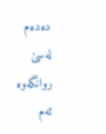ده‌ده‌م له‌سێ‌ روانگه‌وه‌ ئه‌م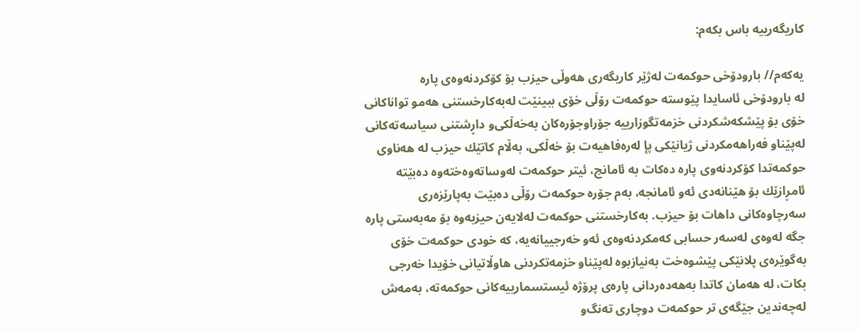كاریگه‌رییه‌ باس بكه‌م:

یه‌كه‌م// بارودۆخی حوكمه‌ت له‌ژێر كاریگه‌ری هه‌وڵی حیزب بۆ كۆكردنه‌وه‌ی پاره‌
له‌ بارودۆخی ئاسایدا پێوسته‌ حوكمه‌ت رۆڵی خۆی ببینێت له‌به‌كارخستنی هه‌مو تواناكانی خۆی بۆ پێشكه‌شكردنی خزمه‌تگوزارییه‌ جۆراوجۆره‌كان به‌خه‌ڵكی‌و داڕشتنی سیاسه‌ته‌كانی له‌پێناو فه‌راهه‌مكردنی ژیانێكی پإ له‌ره‌فاهیه‌ت بۆ خه‌ڵكی، به‌ڵام كاتێك حیزب له‌ هه‌ناوی حوكمه‌تدا كۆكردنه‌وی پاره‌ ده‌كات به‌ ئامانج، ئیتر حوكمه‌ت له‌وساته‌وه‌خته‌وه‌ ده‌بێته‌ ئامڕازێك بۆ هێنانه‌دی ئه‌و ئامانجه‌، به‌م جۆره‌ حوكمه‌ت رۆڵی ده‌بێت به‌پارێزه‌ری سه‌رچاوه‌كانی داهات بۆ حیزب. به‌كارخستنی حوكمه‌ت له‌لایه‌ن حیزبه‌وه‌ بۆ مه‌به‌ستی پاره‌ جگه‌ له‌وه‌ی له‌سه‌ر حسابی كه‌مكردنه‌وه‌ی ئه‌و خه‌رجییانه‌یه‌، كه‌ خودی حوكمه‌ت خۆی به‌گوێره‌ی پلانێكی پێشوه‌خت به‌نیازبوه‌ له‌پێناو خزمه‌تكردنی هاوڵاتیانی خۆیدا خه‌رجی بكات، له‌ هه‌مان كاتدا به‌هه‌ده‌ردانی پاره‌ی پرۆژه‌ ئیستسمارییه‌كانی حوكمه‌ته‌، به‌مه‌ش له‌چه‌ندین جێگه‌ی تر حوكمه‌ت دوچاری ته‌نگ‌و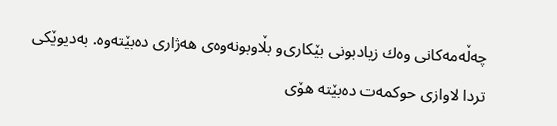چه‌ڵه‌مه‌كانی وه‌ك زیادبونی بێكاری‌و بڵاوبونه‌وه‌ی هه‌ژاری ده‌بێته‌وه‌. به‌دیوێكی تردا لاوازی حوكمه‌ت ده‌بێته‌ هۆی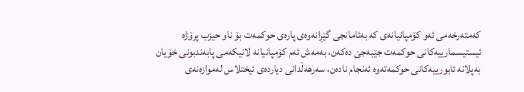كه‌مته‌رخه‌می ئه‌و كۆمپانیانه‌ی كه‌ به‌ئامانجی گێڕانه‌وه‌ی پاره‌ی حوكمه‌ت بۆ ناو حیزب پرۆژه‌ ئیستیسمارییه‌كانی حوكمه‌ت جێبه‌جێ‌ ده‌كه‌ن، به‌مه‌ش ئه‌م كۆمپانیانه‌ لانیكه‌می پابه‌ندبونی خۆیان به‌پلانه‌ ئابورییه‌كانی حوكمه‌ته‌وه‌ ئه‌نجام ناده‌ن، سه‌رهه‌ڵدانی دیارده‌ی ئیختلاس له‌موازه‌نه‌ی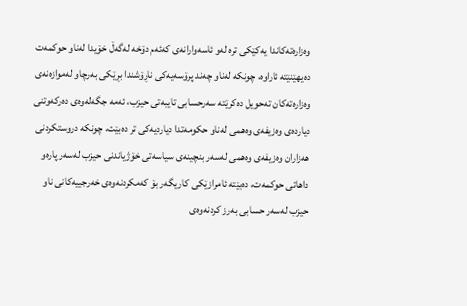وه‌زاره‌ته‌كاندا یه‌كێكی تره‌ له‌و ئاسه‌وارانه‌ی كه‌ئه‌م دۆخه‌ له‌گه‌ڵ‌ خۆیدا له‌ناو حوكمه‌ت ده‌یهێنێته‌ ئاراوه‌، چونكه‌ له‌ناو چه‌ند پرۆسه‌یه‌كی ناڕۆشندا بڕێكی به‌رچاو له‌موازه‌نه‌ی وه‌زاره‌ته‌كان ته‌حویل ده‌كرێته‌ سه‌رحسابی تایبه‌تی حیزب، ئه‌مه‌ جگه‌له‌وه‌ی ده‌ركه‌وتنی دیارده‌ی وه‌زیفه‌ی وه‌همی له‌ناو حكومه‌تدا دیاردیه‌كی تر ده‌بێت، چونكه‌ دروستكردنی هه‌زاران وه‌زیفه‌ی وه‌همی له‌سه‌ر بنچینه‌ی سیاسه‌تی خۆژیاندنی حیزب له‌سه‌ر پاره‌و داهاتی حوكمه‌ت، ده‌بێته‌ ئامرازێكی كاریگه‌ر بۆ كه‌مكردنه‌وه‌ی خه‌رجییه‌كانی ناو حیزب له‌سه‌ر حسابی به‌رز كردنه‌وه‌ی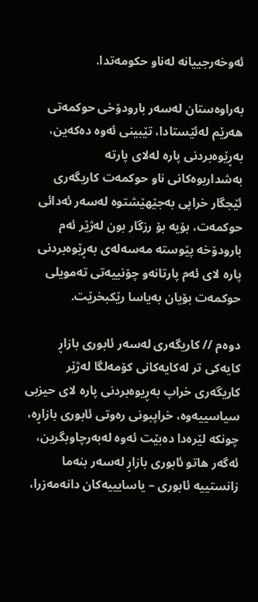ئه‌وخه‌رجییانه‌ له‌ناو حكومه‌تدا.

به‌راوه‌ستان له‌سه‌ر بارودۆخی حوكمه‌تی هه‌رێم له‌ئێستادا، تێبینی‌ ئه‌وه‌ ده‌كه‌ین، به‌ڕێوه‌بردنی پاره‌ له‌لای پارته‌ به‌شداربوه‌كانی ناو حوكمه‌ت كاریگه‌ری ئێجگار خراپی به‌جێهێشتوه‌ له‌سه‌ر ئه‌دائی حوكمه‌ت، بۆیه‌ بۆ رزگار بون له‌ژێر ئه‌م بارودۆخه‌ پێوسته‌ مه‌سه‌له‌ی به‌ڕێوه‌بردنی پاره‌ لای ئه‌م پارتانه‌و چۆنییه‌تی ته‌مویلی حوكمه‌ت بۆیان به‌یاسا رێكبخرێت.

دوه‌م // كاریگه‌ری له‌سه‌ر ئابوری بازاڕ
كایه‌كی تر له‌كایه‌كانی كۆمه‌لگا له‌ژێر كاریگه‌ری خراپ به‌ڕیوه‌بردنی پاره‌ لای حیزبی سیاسییه‌وه‌، خراپبونی ره‌وتی ئابوری بازاڕه‌، چونكه‌ لێره‌دا ده‌بێت ئه‌وه‌ له‌به‌رچاوبگرین، ئه‌گه‌ر هاتو ئابوری بازاڕ له‌سه‌ر بنه‌ما زانستییه‌ ئابوری – یاسایییه‌كان دانه‌مه‌زرا،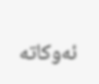ئه‌وكاته‌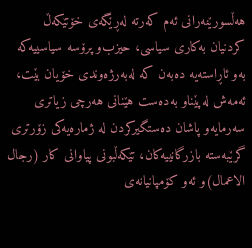هه‌ڵسورێنه‌رانی ئه‌م كه‌رته‌ له‌ڕێگه‌ی خۆتێكه‌ڵ‌ كردنیان به‌كاری سیاسی، حیزب‌و پرۆسه‌ سیاسییه‌كه‌ به‌و ئاڕاسته‌یه‌ ده‌به‌ن كه‌ له‌به‌رژه‌وندی خۆیان بێت، ئه‌مه‌ش له‌پێناو به‌ده‌ست هێنانی هه‌رچی زیاتری سه‌رمایه‌و پاشان ده‌ستگیركردن له‌ ژماره‌یه‌كی زۆرتری گرێبه‌سته‌ بازرگانییه‌كان، تێكه‌ڵبونی پیاوانی كار (رجال الاعمال)و ئه‌و كۆمپانیانه‌ی‌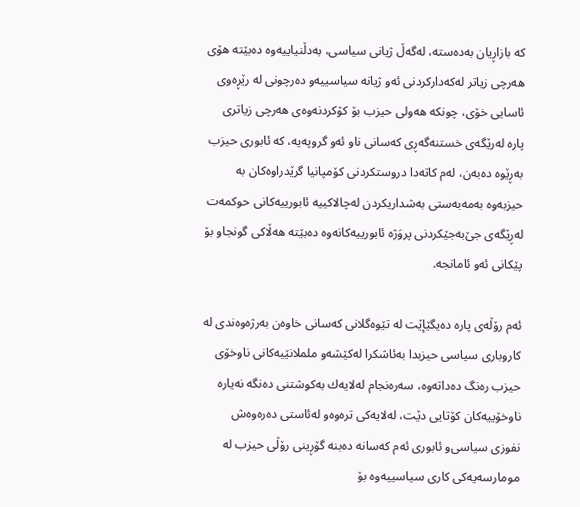كه‌ بازاڕیان به‌ده‌سته‌، له‌گه‌ڵ‌ ژیانی سیاسی، به‌دڵنیاییه‌وه‌ ده‌بێته‌ هۆی هه‌رچی زیاتر له‌كه‌داركردنی ئه‌و ژیانه‌ سیاسییه‌‌و ده‌رچونی له‌ رێڕه‌وی ئاسایی‌ خۆی، چونكه‌ هه‌ولی حیزب بۆ كۆكردنه‌وه‌ی هه‌رچی زیاتری پاره‌ له‌رێگه‌ی خستنه‌گه‌ڕی كه‌سانی ناو ئه‌و گروپه‌یه‌، كه‌ ئابوری حیزب به‌ڕێوه‌ ده‌به‌ن، له‌م كاته‌دا دروستكردنی كۆمپانیا گرێدراوه‌كان به‌ حیزبه‌وه‌ به‌مه‌به‌ستی به‌شداریكردن له‌چالاكییه‌ ئابورییه‌كانی حوكمه‌ت له‌ڕێگه‌ی جێ‌به‌جێكردنی پروَژه‌ ئابورییه‌كانه‌وه‌ ده‌بێته‌ هه‌ڵاكی گونجاو بۆ پێكانی ئه‌و ئامانجه‌.

ئه‌م رۆڵه‌ی پاره‌ ده‌یگێإێت له‌ تێوه‌گلانی كه‌سانی خاوه‌ن به‌رژه‌وه‌ندی له‌ كاروباری سیاسی حیزبدا به‌ئاشكرا له‌كێشه‌و ململانێیه‌كانی ناوخۆی حیزب ره‌نگ ده‌داته‌وه‌، سه‌ره‌نجام له‌لایه‌ك به‌كوشتنی ده‌نگه‌ نه‌یاره‌ ناوخۆییه‌كان كۆتایی‌ دێت، له‌لایه‌كی تره‌وه‌‌و له‌ئاستی ده‌ره‌وه‌ش نفوزی سیاسی‌و ئابوری ئه‌م كه‌سانه‌ ده‌بنه‌ گۆڕینی‌ رۆڵی حیزب له‌ مومارسه‌یه‌كی كاری سیاسییه‌وه‌ بۆ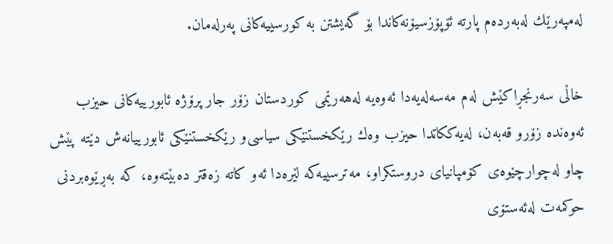له‌مپه‌رێك له‌به‌رده‌م پارته‌ ئۆپۆزسیۆنه‌كاندا بۆ گه‌یشتن به‌ كورسییه‌كانی په‌رله‌مان.

خاڵی سه‌رنجڕاكێش له‌م مه‌سه‌له‌یه‌دا ئه‌وه‌یه‌ له‌هه‌رێمی كوردستان زۆر جار پرۆژه‌ ئابورییه‌كانی حیزب ئه‌وه‌نده‌ زۆرو قه‌به‌ن، له‌یه‌ككاتدا حیزب وه‌ك رێكخستنێكی سیاسی‌و رێكخستنێكی ئابورییانه‌ش دێته‌ پێش چاو له‌چوارچێوه‌ی كۆمپانیای دروستكراو، مه‌ترسییه‌كه‌ لێره‌دا ئه‌و كاته‌ زه‌قتر ده‌بێته‌وه‌، كه‌ به‌ڕێوه‌بردنی حوكمه‌ت له‌ئه‌ستۆی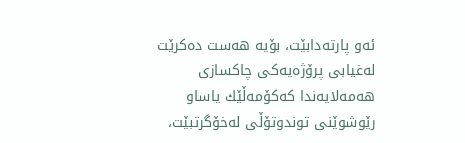ئه‌و پارته‌دابێت، بۆیه‌ هه‌ست ده‌كرێت له‌غیابی پرۆژه‌یه‌كی چاكسازی هه‌مه‌لایه‌ندا كه‌كۆمه‌ڵێك یاساو رێوشوێنی توندوتۆڵی له‌خۆگرتبێت،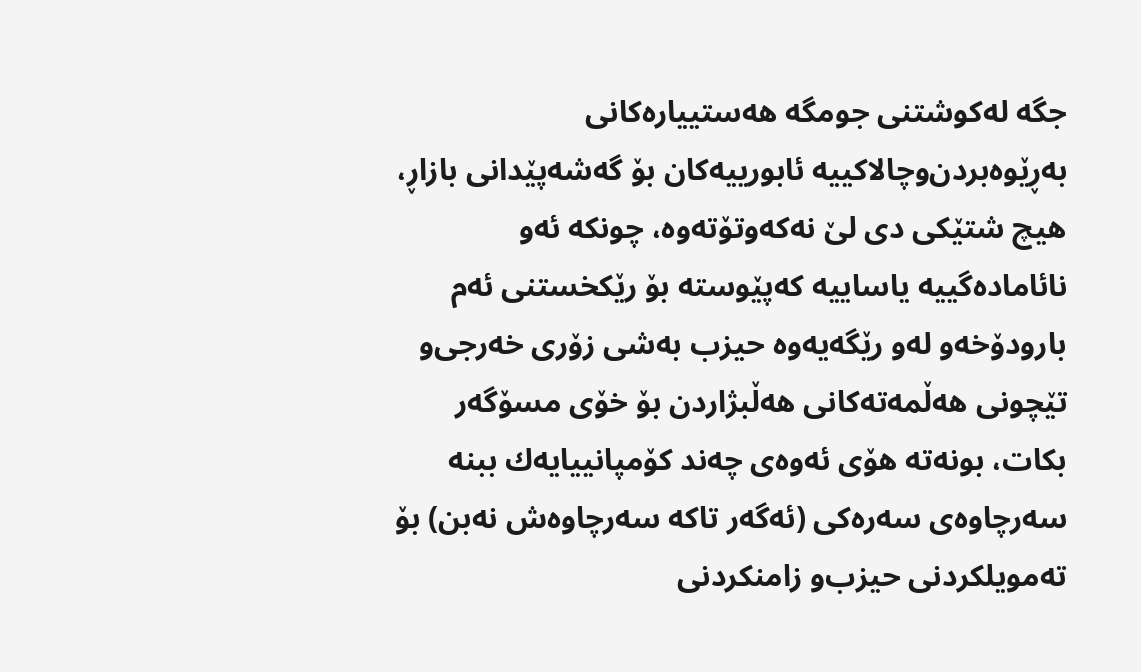جگه‌ له‌كوشتنی جومگه‌ هه‌ستییاره‌كانی به‌ڕێوه‌بردن‌وچالاكییه‌ ئابورییه‌كان بۆ گه‌شه‌پێدانی بازاڕ، هیچ شتێكی دی لێ نه‌كه‌وتۆته‌وه‌، چونكه‌ ئه‌و نائاماده‌گییه‌ یاساییه‌ كه‌پێوسته‌ بۆ رێكخستنی ئه‌م بارودۆخه‌‌و له‌و رێگه‌یه‌وه‌ حیزب به‌شی زۆری خه‌رجی‌و تێچونی هه‌ڵمه‌ته‌كانی هه‌ڵبژاردن بۆ خۆی مسۆگه‌ر بكات، بونه‌ته‌ هۆی ئه‌وه‌ی چه‌ند كۆمپانییایه‌ك ببنه‌ سه‌رچاوه‌ی سه‌ره‌كی (ئه‌گه‌ر تاكه‌ سه‌رچاوه‌ش نه‌بن) بۆ ته‌مویلكردنی حیزب‌و زامنكردنی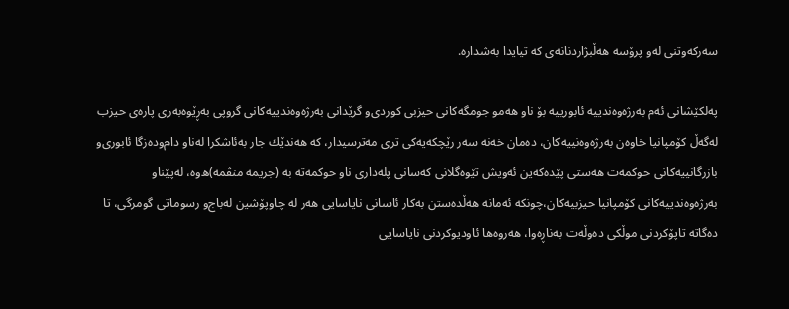سه‌ركه‌وتنی له‌و پرۆسه‌ هه‌ڵبژاردنانه‌ی كه‌ تیایدا به‌شداره‌.

په‌لكێشانی ئه‌م به‌رژه‌وه‌ندییه‌ ئابورییه‌ بۆ ناو هه‌مو جومگه‌كانی حیزبی كوردی‌و گرێدانی به‌رژه‌وه‌ندییه‌كانی گروپی به‌ڕێوه‌به‌ری پاره‌ی حیزب له‌گه‌ڵ‌ كۆمپانیا خاوه‌ن به‌رژه‌وه‌نییه‌كان، ده‌مان خه‌نه‌ سه‌ر رێچكه‌یه‌كی تری مه‌ترسیدار، كه‌ هه‌ندێك جار به‌ئاشكرا له‌ناو دام‌وده‌زگا ئابوری‌و بازرگانییه‌كانی حوكمه‌ت هه‌ستی پێده‌كه‌ین ئه‌ویش تێوه‌گلانی كه‌سانی پله‌داری ناو حوكمه‌ته‌ به‌ (جریمه‌ منڤمه‌)ه‌وه‌، له‌پێناو به‌رژه‌وه‌ندییه‌كانی كۆمپانیا حیزبیه‌كان،چونكه‌ ئه‌مانه‌ هه‌ڵده‌ستن به‌كار ئاسانی نایاسایی هه‌ر له‌ چاوپۆشین له‌باج‌و رسوماتی گومرگی، تا ده‌گاته‌ تاپۆكردنی موڵكی ده‌وڵه‌ت به‌ناڕه‌وا، هه‌روه‌ها ئاودیوكردنی نایاسایی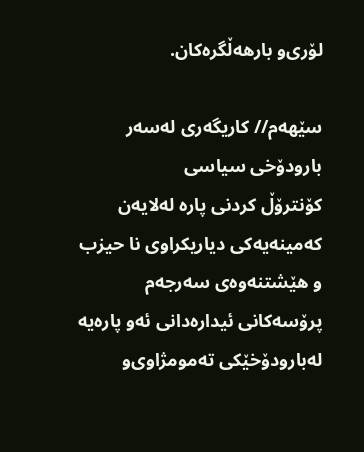لۆری‌و بارهه‌ڵگره‌كان.

سێهه‌م// كاریگه‌ری له‌سه‌ر بارودۆخی سیاسی
كۆنترۆڵ‌ كردنی پاره‌ له‌لایه‌ن كه‌مینه‌یه‌كی دیاریكراوی نا حیزب و هێشتنه‌وه‌ی سه‌رجه‌م پرۆسه‌كانی ئیداره‌دانی ئه‌و پاره‌یه‌ له‌بارودۆخێكی ته‌مومژاوی‌و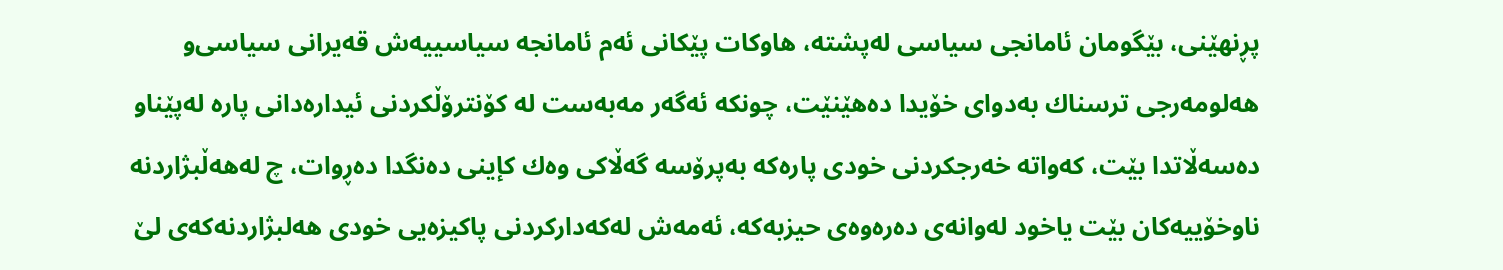پڕنهێنی، بێگومان ئامانجی سیاسی له‌پشته‌، هاوكات پێكانی ئه‌م ئامانجه‌ سیاسییه‌ش قه‌یرانی سیاسی‌و هه‌لومه‌رجی ترسناك به‌دوای خۆیدا ده‌هێنێت، چونكه‌ ئه‌گه‌ر مه‌به‌ست له‌ كۆنترۆڵكردنی ئیداره‌دانی پاره‌ له‌پێناو ده‌سه‌ڵاتدا بێت، كه‌واته‌ خه‌رجكردنی خودی پاره‌كه‌ به‌پرۆسه‌ گه‌ڵاكی وه‌ك كإینی ده‌نگدا ده‌ڕوات، چ له‌هه‌ڵبژاردنه‌ ناوخۆییه‌كان بێت یاخود له‌وانه‌ی ده‌ره‌وه‌ی حیزبه‌كه‌، ئه‌مه‌ش له‌كه‌داركردنی پاكیزه‌یی خودی هه‌لبژاردنه‌كه‌ی لێ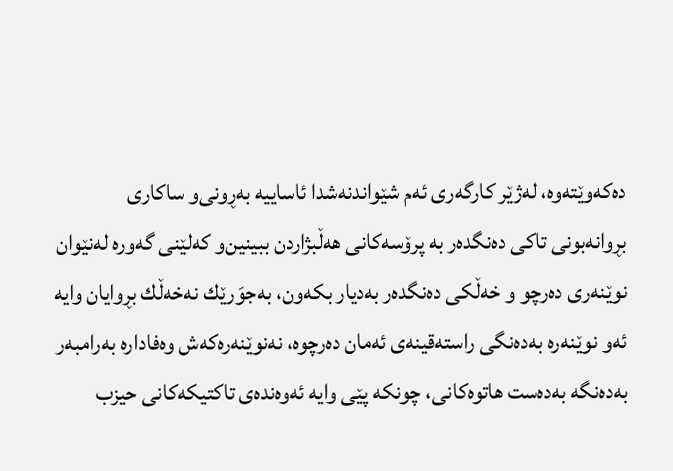ده‌كه‌وێته‌وه‌، له‌ژێر كارگه‌ری ئه‌م شێواندنه‌شدا ئاساییه‌ به‌ڕونی‌و ساكاری بڕوانه‌بونی تاكی ده‌نگده‌ر به‌ پرۆسه‌كانی هه‌ڵبژاردن ببینین‌و كه‌لێنی گه‌وره‌ له‌نێوان نوێنه‌ری ده‌رچو و خه‌ڵكی ده‌نگده‌ر به‌دیار بكه‌ون، به‌جوَرێك نه‌خه‌ڵك بڕوایان وایه‌ ئه‌و نوێنه‌ره‌ به‌ده‌نگی راسته‌قینه‌ی ئه‌مان ده‌رچوه‌، نه‌نوێنه‌ره‌كه‌ش وه‌فاداره‌ به‌رامبه‌ر به‌ده‌نگه‌ به‌ده‌ست هاتوه‌كانی، چونكه‌ پێی وایه‌ ئه‌وه‌نده‌ی تاكتیكه‌كانی حیزب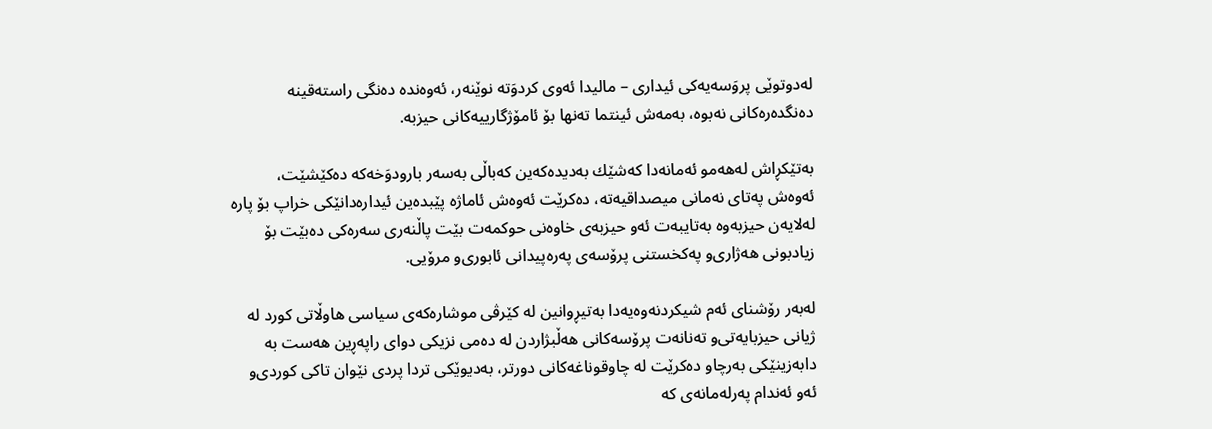له‌دوتوێی پروَسه‌یه‌كی ئیداری – مالیدا ئه‌وی كردوَته‌ نوێنه‌ر، ئه‌وه‌نده‌ ده‌نگی راسته‌قینه‌ ده‌نگده‌ره‌كانی نه‌بوه‌، به‌مه‌ش ئینتما ته‌نها بۆ ئامۆژگارییه‌كانی حیزبه‌.

به‌تێكڕاش له‌هه‌مو ئه‌مانه‌دا كه‌شێك به‌دیده‌كه‌ین كه‌باڵی به‌سه‌ر بارودوَخه‌كه‌ ده‌كێشێت، ئه‌وه‌ش په‌تای نه‌مانی میصداقیه‌ته‌، ده‌كرێت ئه‌وه‌ش ئاماژه‌ پێبده‌ین ئیداره‌دانێكی خراپ بۆ پاره‌ له‌لایه‌ن حیزبه‌وه‌ به‌تایبه‌ت ئه‌و حیزبه‌ی خاوه‌نی حوكمه‌ت بێت پاڵنه‌ری سه‌ره‌كی ده‌بێت بۆ زیادبونی هه‌ژاری‌و په‌كخستنی پرۆسه‌ی په‌ره‌پیدانی ئابوری‌و مرۆیی.

له‌به‌ر رۆشنای ئه‌م شیكردنه‌وه‌یه‌دا به‌تیڕوانین له‌ كێرڤی موشاره‌كه‌ی سیاسی هاوڵاتی كورد له‌ ژیانی حیزبایه‌تی‌و ته‌نانه‌ت پرۆسه‌كانی هه‌ڵبژاردن له‌ ده‌می نزیكی دوای راپه‌ڕین هه‌ست به‌ دابه‌زینێكی به‌رچاو ده‌كرێت له‌ چاوقوناغه‌كانی دورتر، به‌دیوێكی تردا پردی نێوان تاكی كوردی‌و ئه‌و ئه‌ندام په‌رله‌مانه‌ی كه‌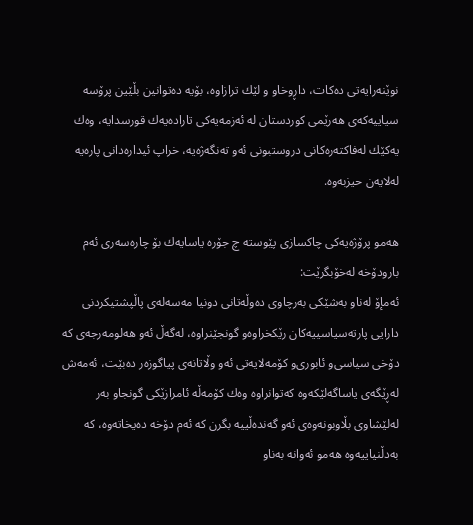نوێنه‌رایه‌تی ده‌كات، داڕوخاو و لێك ترازاوه‌، بۆیه‌ ده‌توانین بڵێین پرۆسه‌ سیاییه‌كه‌ی هه‌رێمی كوردستان له‌ ئه‌زمه‌یه‌كی تاراده‌یه‌ك قورسدایه‌، وه‌ك یه‌كێك له‌فاكته‌ره‌كانی دروستبونی ئه‌و ته‌نگه‌ژه‌یه‌، خراپ ئیداره‌دانی پاره‌یه‌ له‌لایه‌ن حیزبه‌وه‌.

هه‌مو پرۆژه‌یه‌كی چاكسازی پێوسته‌ چ جۆره‌ یاسایه‌ك بۆ چاره‌سه‌ری ئه‌م بارودۆخه‌ له‌خۆبگرێت:
ئه‌مإۆ له‌ناو به‌شێكی به‌رچاوی ده‌وڵه‌تانی دونیا مه‌سه‌له‌ی پاڵپشتیكردنی دارایی پارته‌سیاسییه‌كان رێكخراوه‌و گونجێنراوه‌، له‌گه‌ڵ‌ ئه‌و هه‌لومه‌رجه‌ی كه‌ دۆخی سیاسی‌و ئابوری‌و كۆمه‌لایه‌تی ئه‌و وڵاتانه‌ی پیاگوزه‌ر ده‌بێت، ئه‌مه‌ش له‌ڕێگه‌ی یاساگه‌لێكه‌وه‌ كه‌توانراوه‌ وه‌ك كۆمه‌ڵه‌ ئامرازێكی گونجاو به‌ر له‌لێشاوی بڵاوبونه‌وه‌ی ئه‌و گه‌نده‌ڵییه‌ بگرن كه‌ ئه‌م دۆخه‌ ده‌یخاته‌وه‌، كه‌ به‌دڵنیاییه‌وه‌ هه‌مو ئه‌وانه‌ به‌ناو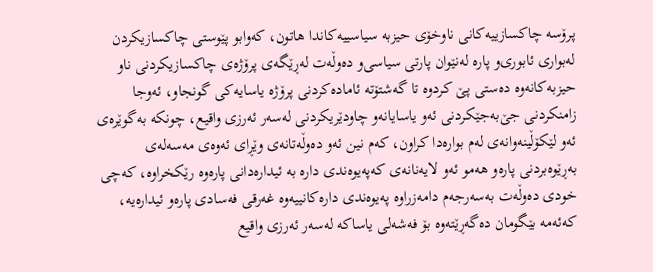پرۆسه‌ چاكسازییه‌كانی ناوخۆی حیزبه‌ سیاسییه‌كاندا هاتون، كه‌وابو پێوستی چاكسازیكردن له‌بواری ئابوری‌و پاره‌ له‌نێوان پارتی سیاسی‌و ده‌وڵه‌ت له‌ڕێگه‌ی پرۆژه‌ی چاكسازیكردنی ناو حیزبه‌كانه‌وه‌ ده‌ستی پێ‌ كردوه‌ تا گه‌شتۆته‌ ئاماده‌كردنی پرۆژه‌ یاسایه‌كی گونجاو، ئه‌وجا زامنكردنی جێ‌به‌جێكردنی ئه‌و یاسایانه‌‌و چاودێریكردنی له‌سه‌ر ئه‌رزی واقیع، چونكه‌ به‌گوێره‌ی ئه‌و لێكۆڵینه‌وانه‌ی له‌م بواره‌دا كراون، كه‌م نین ئه‌و ده‌وڵه‌تانه‌ی وێڕای ئه‌وه‌ی مه‌سه‌له‌ی به‌ڕێوه‌بردنی پاره‌و هه‌مو ئه‌و لایه‌نانه‌ی كه‌په‌یوه‌ندی داره‌ به‌ ئیداره‌دانی پاره‌وه‌ رێكخراوه‌، كه‌چی خودی ده‌وڵه‌ت به‌سه‌رجه‌م دامه‌زراوه‌ په‌یوه‌ندی داره‌كانییه‌وه‌ غه‌رقی فه‌سادی پاره‌و ئیداره‌یه‌، كه‌ئه‌مه‌ بێگومان ده‌گه‌ڕێته‌وه‌ بۆ فه‌شه‌لی یاساكه‌ له‌سه‌ر ئه‌رزی واقیع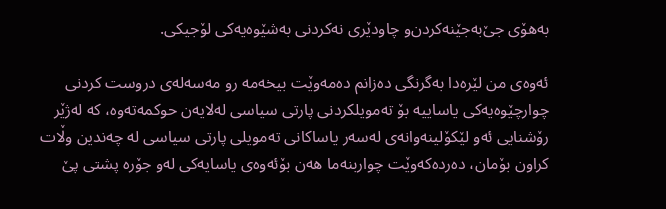به‌هۆی جێ‌به‌جێنه‌كردن‌و چاودێری نه‌كردنی به‌شێوه‌یه‌كی لۆجیكی.

ئه‌وه‌ی من لێره‌دا به‌گرنگی ده‌زانم ده‌مه‌وێت بیخه‌مه‌ رو مه‌سه‌له‌ی دروست كردنی چوارچێوه‌یه‌كی یاساییه‌ بۆ ته‌مویلكردنی پارتی سیاسی له‌لایه‌ن حوكمه‌ته‌وه‌، كه‌ له‌ژێر رۆشنایی ئه‌و لێكۆلینه‌وانه‌ی له‌سه‌ر یاساكانی ته‌مویلی پارتی سیاسی له‌ چه‌ندین وڵات كراون بۆمان، ده‌رده‌كه‌وێت چواربنه‌ما هه‌ن بۆئه‌وه‌ی یاسایه‌كی له‌و جۆره‌ پشتی پێ‌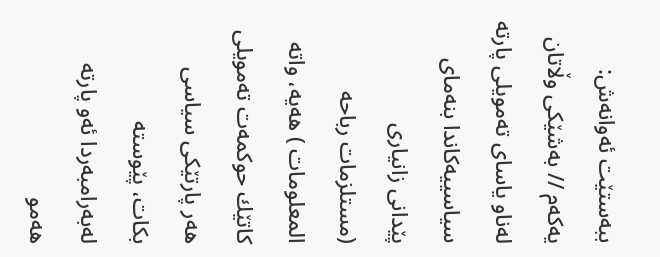ببه‌ستێت ئه‌وانه‌ش:
یه‌كه‌م // به‌شێكی وڵاتان له‌ناو یاسای ته‌مویلی پارته‌ سیاسییه‌كاندا بنه‌مای پێدانی زانیاری (مستلزمات رباحه‌ المعلومات ) هه‌یه‌، واته‌ كاتێك حوكمه‌ت ته‌مویلی هه‌ر پارتێكی سیاسی بكات، پێوسته‌ له‌به‌رامبه‌ردا ئه‌و پارته‌ هه‌مو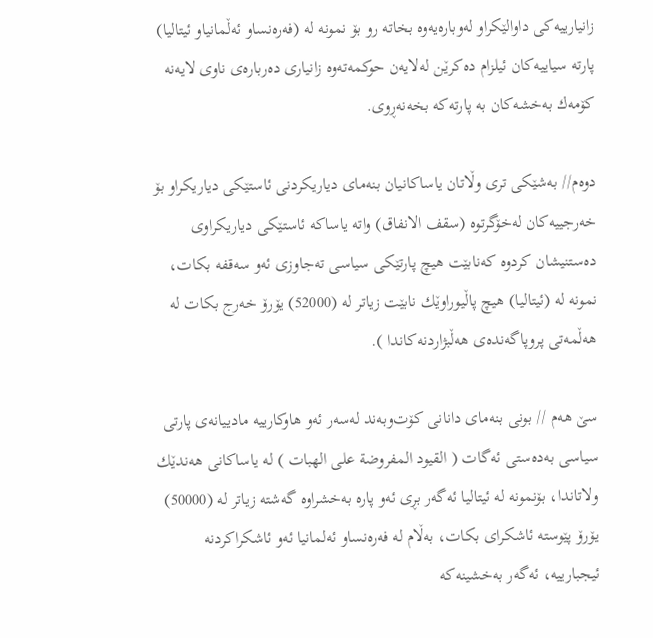زانیارییه‌كی داوالێكراو له‌وباره‌یه‌وه‌ بخاته‌ رو بۆ نمونه‌ له‌ (فه‌ره‌نسا‌و ئه‌ڵمانیا‌و ئیتالیا) پارته‌ سیاییه‌كان ئیلزام ده‌كرێن له‌لایه‌ن حوكمه‌ته‌وه‌ زانیاری ده‌رباره‌ی ناوی لایه‌نه‌ كۆمه‌ك به‌خشه‌كان به‌ پارته‌كه‌ بخه‌نه‌ڕوی.

دوه‌م// به‌شێكی تری وڵاتان یاساكانیان بنه‌مای دیاریكردنی ئاستێكی دیاریكراو بۆ خه‌رجییه‌كان له‌خۆگرتوه‌ (سقف الانفاق) واته‌ یاساكه‌ ئاستێكی دیاریكراوی ده‌ستنیشان كردوه‌ كه‌نابێت هیچ پارتێكی سیاسی ته‌جاوزی ئه‌و سه‌قفه‌ بكات، نمونه‌ له‌ (ئیتالیا) هیچ پاڵیوراوێك نابێت زیاتر له‌ (52000) یۆرۆ خه‌رج بكات له‌ هه‌ڵمه‌تی پروپاگه‌نده‌ی هه‌ڵبژاردنه‌كاندا ).

سێ‌ هه‌م // بونی بنه‌مای دانانی كۆت‌وبه‌ند له‌سه‌ر ئه‌و هاوكارییه‌ مادییانه‌ی پارتی سیاسی به‌ده‌ستی ئه‌گات ( القيود المفروضة على الهبات ) له‌ یاساكانی هه‌ندێك ولاتاندا، بۆنمونه‌ له‌ ئیتالیا ئه‌گه‌ر بڕی ئه‌و پاره‌ به‌خشراوه‌ گه‌شته‌ زیاتر له‌ (50000) یۆرۆ پێوسته‌ ئاشكرای بكات، به‌ڵام له‌ فه‌ره‌نسا‌و ئه‌لمانیا ئه‌و ئاشكراكردنه‌ ئیجبارییه‌، ئه‌گه‌ر به‌خشینه‌كه‌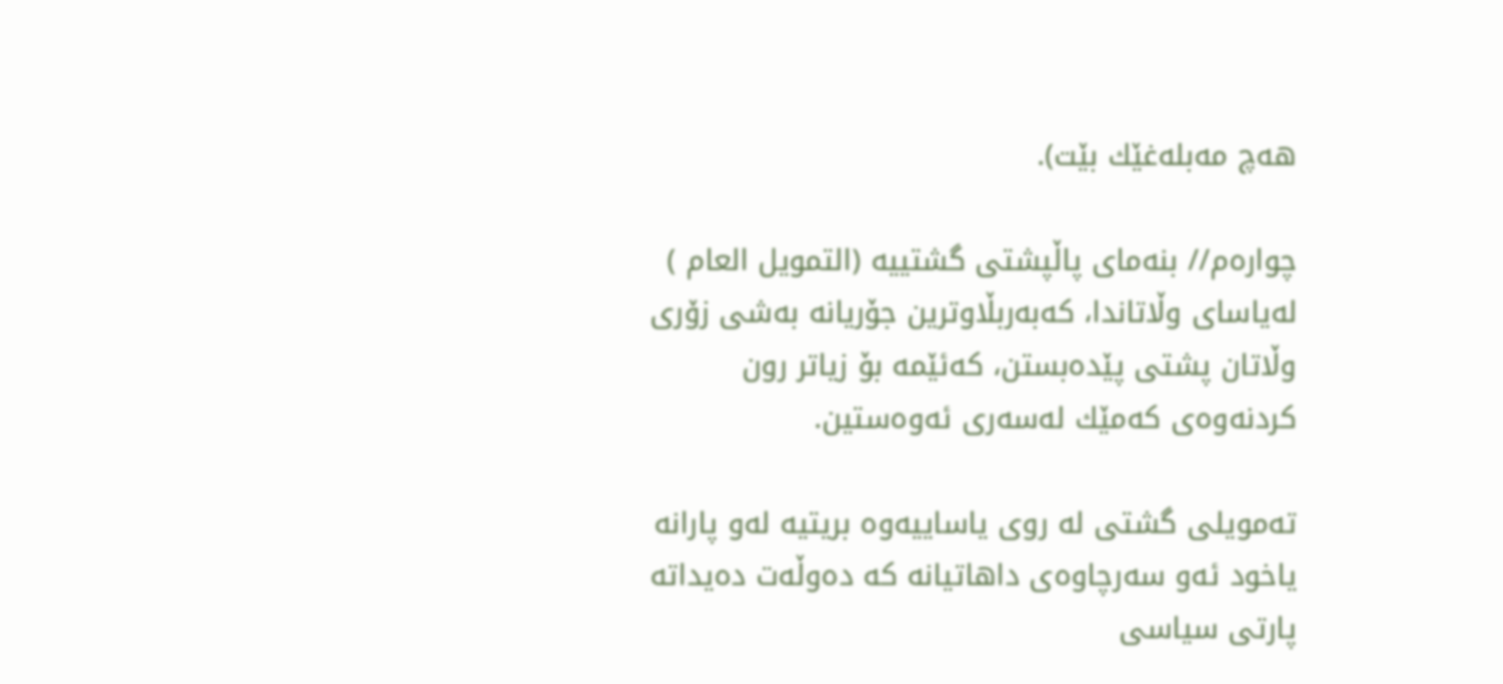هه‌چ مه‌بله‌غێك بێت).

چواره‌م// بنه‌مای پاڵپشتی گشتییه‌ (التمویل العام ) له‌یاسای وڵاتاندا، كه‌به‌ربڵاوترین جۆریانه‌ به‌شی زۆری وڵاتان پشتی پێده‌بستن، كه‌ئێمه‌ بۆ زیاتر رون كردنه‌وه‌ی كه‌مێك له‌سه‌ری ئه‌وه‌ستین.

ته‌مویلی گشتی له‌ روی یاساییه‌وه‌ بریتیه‌ له‌و پارانه‌ یاخود ئه‌و سه‌رچاوه‌ی داهاتیانه‌ كه‌ ده‌وڵه‌ت ده‌یداته‌ پارتی سیاسی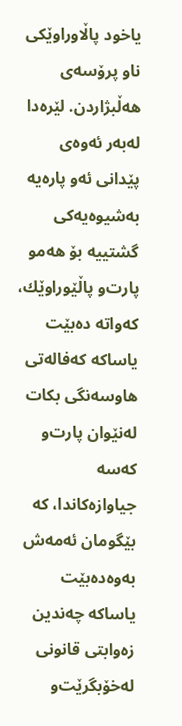یاخود پاڵاوراوێكی ناو پرۆسه‌ی هه‌ڵبژاردن. لێره‌دا له‌به‌ر ئه‌وه‌ی پێدانی ئه‌و پاره‌یه‌ به‌شیوه‌یه‌كی گشتییه‌ بۆ هه‌مو پارت‌و پاڵێوراوێك، كه‌واته‌ ده‌بێت یاساكه‌ كه‌فاله‌تی هاوسه‌نگی بكات له‌نێوان پارت‌و كه‌سه‌ جیاوازه‌كاندا، كه‌ بێگومان ئه‌مه‌ش به‌وه‌ده‌بێت یاساكه‌ چه‌ندین زه‌وابتی قانونی له‌خۆبگرێت‌و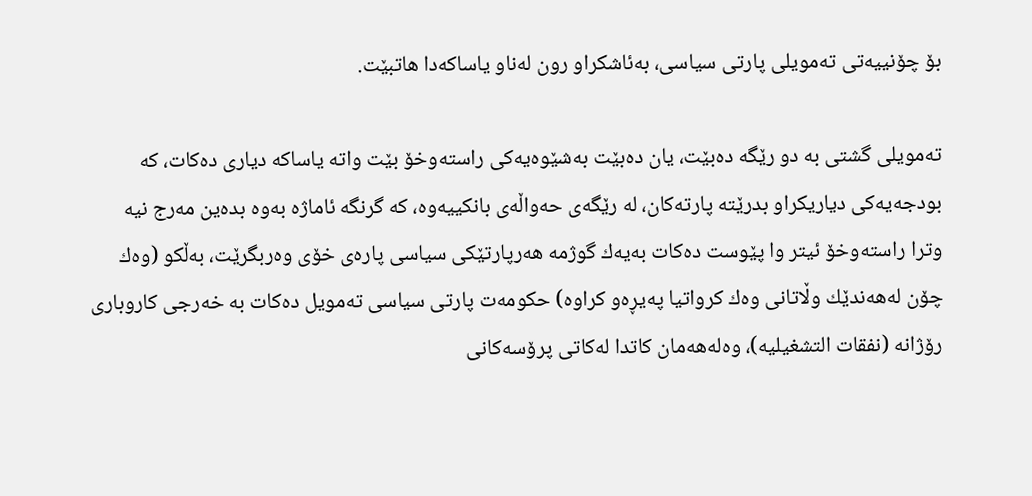بۆ چۆنییه‌تی ته‌مویلی پارتی سیاسی، به‌ئاشكراو رون له‌ناو یاساكه‌دا هاتبێت.

ته‌مویلی گشتی به‌ دو رێگه‌ ده‌بێت، یان ده‌بێت به‌شێوه‌یه‌كی راسته‌وخۆ بێت واته‌ یاساكه‌ دیاری ده‌كات، كه‌ بودجه‌یه‌كی دیاریكراو بدرێته‌ پارته‌كان، له‌ رێگه‌ی حه‌واڵه‌ی بانكییه‌وه‌، كه‌ گرنگه‌ ئاماژه‌ به‌وه‌ بده‌ین مه‌رج نیه‌ وترا راسته‌وخۆ ئیتر وا پێوست ده‌كات به‌یه‌ك گوژمه‌ هه‌رپارتێكی سیاسی پاره‌ی خۆی وه‌ربگرێت، به‌ڵكو (وه‌ك چۆن له‌هه‌ندێك وڵاتانی وه‌ك كرواتیا په‌یڕه‌و كراوه‌) حكومه‌ت پارتی سیاسی ته‌مویل ده‌كات به‌ خه‌رجی كاروباری رۆژانه‌ (نفقات التشغیلیه‌)، وه‌له‌هه‌مان كاتدا له‌كاتی پرۆسه‌كانی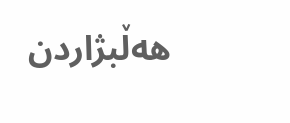هه‌ڵبژاردن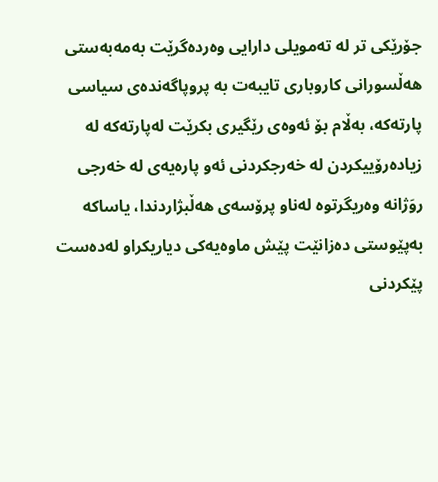جۆرێكی تر له‌ ته‌مویلی دارایی وه‌رده‌گرێت به‌مه‌به‌ستی هه‌ڵسورانی كاروباری تایبه‌ت به‌ پروپاگه‌نده‌ی سیاسی پارته‌كه‌، به‌ڵام بۆ ئه‌وه‌ی رێگیری بكرێت له‌پارته‌كه‌ له‌ زیاده‌رۆییكردن له‌ خه‌رجكردنی ئه‌و پاره‌یه‌ی له‌ خه‌رجی روَژانه‌ وه‌ریگرتوه‌ له‌ناو پرۆسه‌ی هه‌ڵبژاردندا، یاساكه‌ به‌پێوستی ده‌زانێت پێش ماوه‌یه‌كی دیاریكراو له‌ده‌ست پێكردنی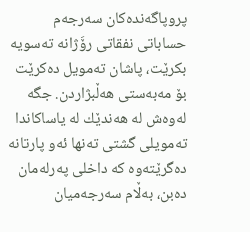پروپاگه‌نده‌كان سه‌رجه‌م حساباتی نفقاتی رۆَژانه‌ ته‌سویه‌ بكرێت، پاشان ته‌مویل ده‌كرێت بۆ مه‌به‌ستی هه‌ڵبژاردن. جگه‌ له‌وه‌ش له‌ هه‌ندێك له‌ یاساكاندا ته‌مویلی گشتی ته‌نها ئه‌و پارتانه‌ ده‌گرێته‌وه‌ كه‌ داخلی په‌رله‌مان ده‌بن، به‌ڵام سه‌رجه‌میان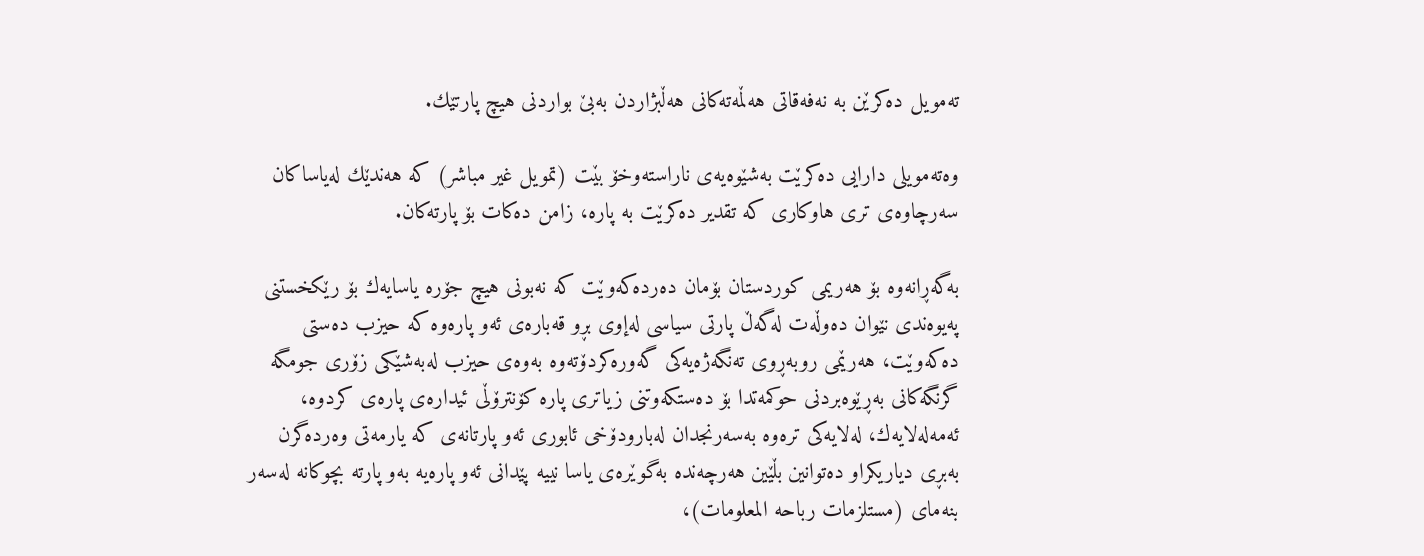ته‌مویل ده‌كرێن به‌ نه‌فه‌قاتی هه‌ڵمه‌ته‌كانی هه‌ڵبژاردن به‌بێ‌ بواردنی هیچ پارتێك.

وه‌ته‌مویلی دارایی ده‌كرێت به‌شێوه‌یه‌ی‌ ناراسته‌وخۆ بێت (تمویل غیر مباشر) كه‌ هه‌ندێك له‌یاساكان سه‌رچاوه‌ی تری هاوكاری كه‌ تقدیر ده‌كرێت به‌ پاره‌، زامن ده‌كات بۆ پارته‌كان.

به‌گه‌ڕانه‌وه‌ بۆ هه‌ریمی كوردستان بۆمان ده‌رده‌كه‌وێت كه‌ نه‌بونی هیچ جۆره‌ یاسایه‌ك بۆ رێكخستنی په‌یوه‌ندی نێوان ده‌وڵه‌ت له‌گه‌ڵ‌ پارتی سیاسی له‌إوی بڕو قه‌باره‌ی ئه‌و پاره‌وه‌ كه‌ حیزب ده‌ستی ده‌كه‌وێت، هه‌رێمی روبه‌ڕوی ته‌نگه‌ژه‌یه‌كی گه‌وره‌كردۆته‌وه‌ به‌وه‌ی حیزب له‌به‌شێكی زۆری جومگه‌ گرنگه‌كانی به‌ڕێوه‌بردنی حوكمه‌تدا بۆ ده‌ستكه‌وتنی زیاتری پاره‌ كۆنترۆڵی ئیداره‌ی پاره‌ی كردوه‌، ئه‌مه‌له‌لایه‌ك، له‌لایه‌كی تره‌وه‌ به‌سه‌رنجدان له‌بارودۆخی ئابوری ئه‌و پارتانه‌ی كه‌ یارمه‌تی وه‌رده‌گرن به‌بڕی دیاریكراو ده‌توانین بڵێین هه‌رچه‌نده‌ به‌گوێره‌ی یاسا نییه‌ پێدانی ئه‌و پاره‌یه‌ به‌‌و پارته‌ بچوكانه‌ له‌سه‌ر بنه‌مای (مستلزمات رباحه‌ المعلومات)،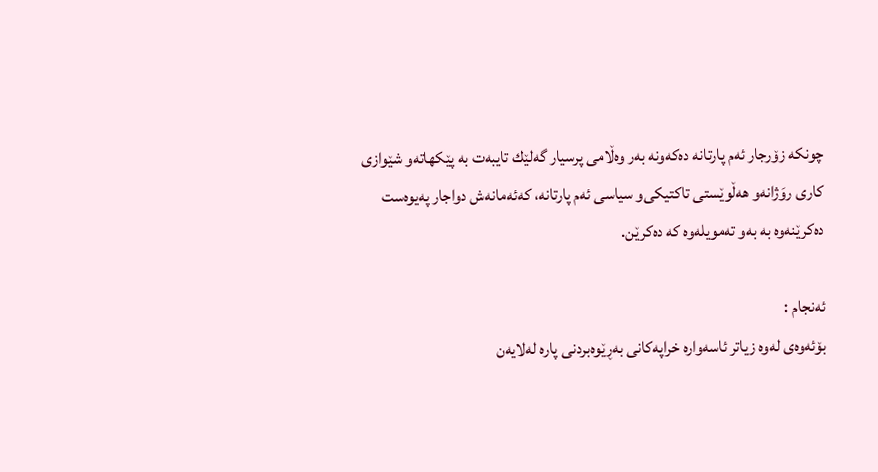چونكه‌ زۆرجار ئه‌م پارتانه‌ ده‌كه‌ونه‌ به‌ر وه‌ڵامی پرسیار گه‌لێك تایبه‌ت به‌ پێكهاته‌و شێوازی كاری روَژانه‌‌و هه‌ڵوێستی تاكتیكی‌و سیاسی ئه‌م پارتانه‌، كه‌ئه‌مانه‌ش دواجار په‌یوه‌ست ده‌كرێنه‌وه‌ به‌ به‌و ته‌مویله‌وه‌ كه‌ ده‌كرێن.

ئه‌نجام :
بۆئه‌وه‌ی له‌وه‌ زیاتر ئاسه‌واره‌ خراپه‌كانی به‌ڕێوه‌بردنی پاره‌ له‌لایه‌ن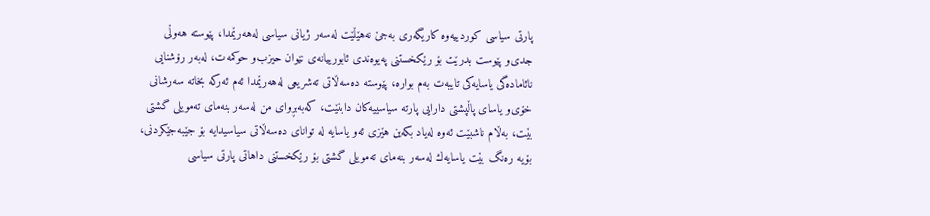پارتی سیاسی كوردییه‌وه‌ كاریگه‌ری به‌جێ‌ نه‌هێڵێت له‌سه‌ر ژیانی سیاسی له‌هه‌رێمدا، پێوسته‌ هه‌وڵی جدی‌و پێوست بدرێت بۆ رێكخستنی په‌یوه‌ندی ئابورییانه‌ی نێوان حیزب‌و حوكمه‌ت، له‌به‌ر رۆشنایی نائاماده‌گی یاسایه‌كی تایبه‌ت به‌م بواره‌، پێوسته‌ ده‌سه‌ڵاتی ته‌شریعی له‌هه‌رێمدا ئه‌م ئه‌ركه‌ بخاته‌ سه‌رشانی خۆی‌و یاسای پاڵپشتی دارایی پارته‌ سیاسییه‌كان دابنێت، كه‌به‌بڕوای من له‌سه‌ر بنه‌مای ته‌مویلی گشتی بێت، به‌ڵام ناشبێت ئه‌وه‌ له‌یاد بكه‌ین هێزی ئه‌و یاسایه‌ له‌ توانای ده‌سه‌ڵاتی سیاسیدایه‌ بۆ جێبه‌جێكردنی، بۆیه‌ ره‌نگ بێت یاسایه‌ك له‌سه‌ر بنه‌مای ته‌مویلی گشتی‌ بۆ رێكخستنی داهاتی پارتی سیاسی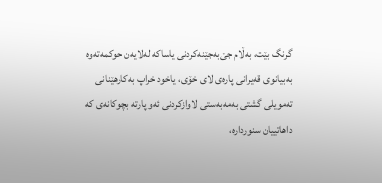گرنگ بێت، به‌ڵام جێ‌به‌جێنه‌كردنی یاساكه‌ له‌لایه‌ن حوكمه‌ته‌وه‌ به‌بیانوی قه‌یرانی پاره‌ی لای خۆی، یاخود خراپ به‌كارهێنانی ته‌مویلی گشتی به‌مه‌به‌ستی لاوازكردنی ئه‌و پارته‌ بچوكانه‌ی كه‌ داهاتییان سنورداره‌،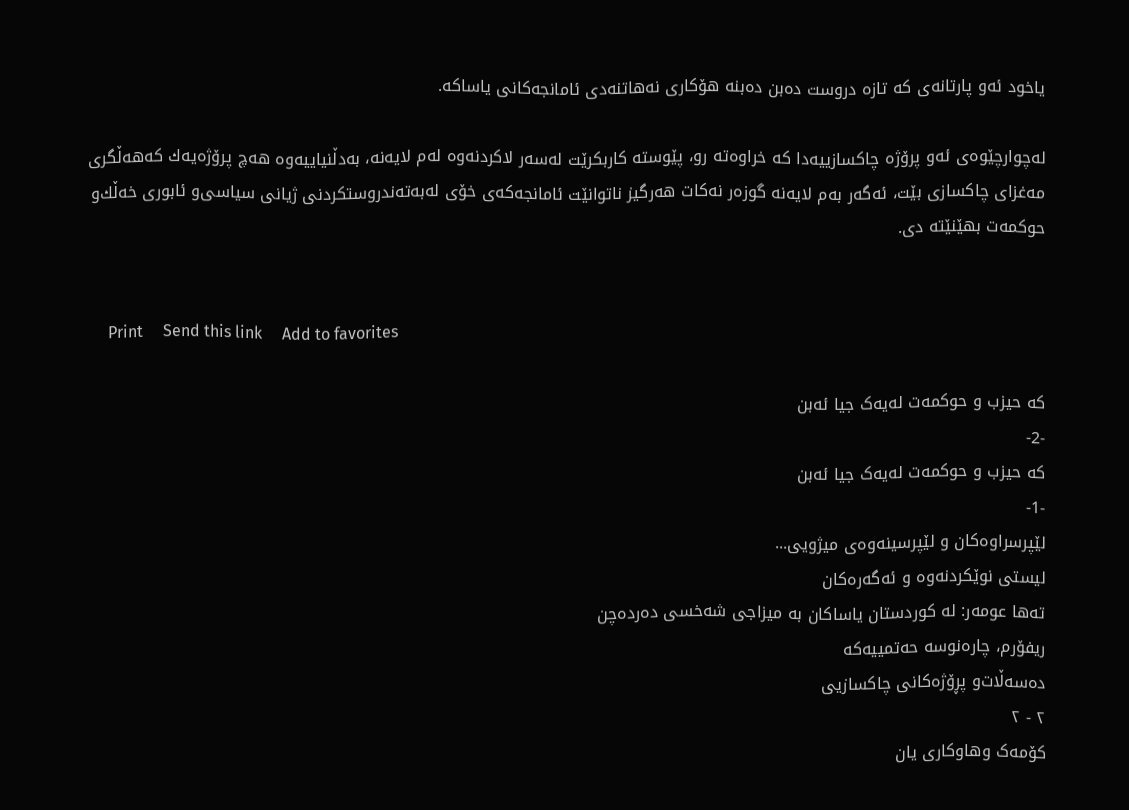یاخود ئه‌و پارتانه‌ی كه‌ تازه‌ دروست ده‌بن ده‌بنه‌ هۆكاری نه‌هاتنه‌دی ئامانجه‌كانی یاساكه‌.

له‌چوارچێوه‌ی ئه‌و پرۆژه‌ چاكسازییه‌دا كه‌ خراوه‌ته‌ رو، پێوسته‌ كاربكرێت له‌سه‌ر لاكردنه‌وه‌ له‌م لایه‌نه‌، به‌دڵنیاییه‌وه‌ هه‌چ پرۆژه‌یه‌ك كه‌هه‌ڵگری مه‌غزای چاكسازی بێت، ئه‌گه‌ر به‌م لایه‌نه‌ گوزه‌ر نه‌كات هه‌رگیز ناتوانێت ئامانجه‌كه‌ی خۆی له‌به‌ته‌ندروستكردنی ژیانی سیاسی‌و ئابوری خه‌ڵك‌و حوكمه‌ت بهێنێته‌ دی.


     Print     Send this link     Add to favorites

که‌ حیزب و حوکمه‌ت له‌یه‌ک جیا ئه‌بن
-2-
که‌ حیزب و حوکمه‌ت له‌یه‌ک جیا ئه‌بن
-1-
لێپرسراوه‌كان و لێپرسینه‌وه‌ی میژویی...
لیستی نوێكردنه‌وه‌ و ئه‌گه‌ره‌كان
ته‌ها عومه‌ر: له‌ كوردستان یاساكان به‌ میزاجی شه‌خسی ده‌رده‌چن
ریفۆرم، چاره‌نوسه‌ حه‌تمییه‌كه‌
ده‌سه‌ڵات‌و پڕۆژه‌کانی چاکسازیی
٢ - ٢
کۆمه‌ک وهاوکاری یان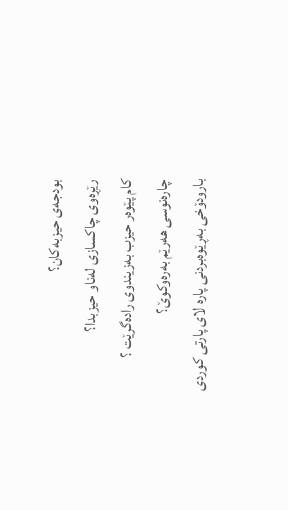بودجه‌ی حیزبه‌کان؟
رێڕه‌وی‌ چاكسازی‌ له‌ناو حیزبدا؟
كام پێوه‌ر حیزب به‌زیندوی‌ راده‌گرێت ؟
چارەنوسی هەرێم بەرەوکوێ؟
بارودۆخی به‌ڕێوه‌بردنی پاره‌ لای پارتی كوردی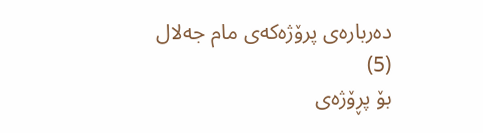ده‌رباره‌ی‌ پرۆژه‌كه‌ی‌ مام جه‌لال
(5)
بۆ پڕۆژه‌ی‌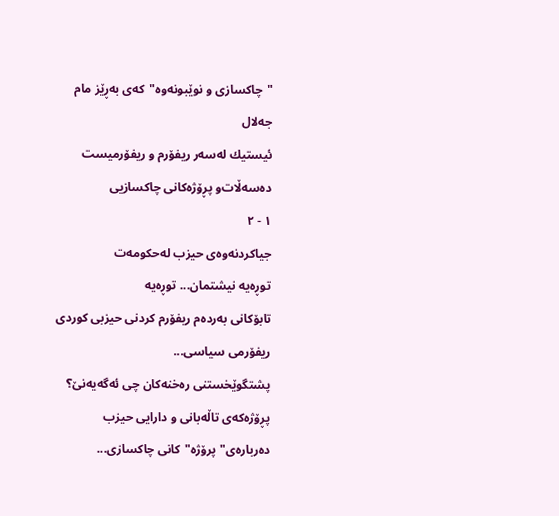"چاكسازی‌ و نوێبونه‌وه‌"كه‌ی‌ به‌ڕێز مام جه‌لال
ئیستیك له‌سه‌ر ریفۆرم و ریفۆرمیست
ده‌سه‌ڵات‌و پڕۆژه‌کانی چاکسازیی
١ - ٢
جیاكردنه‌وه‌ی‌ حیزب له‌حكومه‌ت
توڕه‌یه‌ نیشتمان... توڕه‌یه‌
تابۆكانی‌ به‌رده‌م ریفۆرم كردنی‌ حیزبی‌ كوردی‌
ریفۆرمی سیاسی...
پشتگوێخستنی ره‌خنه‌کان چی ئه‌گه‌یه‌نێ؟
پڕۆژه‌كه‌ی‌ تاڵه‌بانی‌ و دارایی‌ حیزب
ده‌رباره‌ی‌"پرۆژه‌"كانی‌ چاكسازی‌...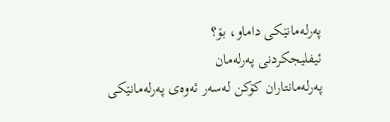په‌رله‌مانێكی‌ داماو، بۆ؟
ئیفلیجكردنی په‌‌رله‌‌مان
په‌رله‌مانتاران كۆكن له‌سه‌ر ئه‌وه‌ی‌ په‌رله‌مانێكی‌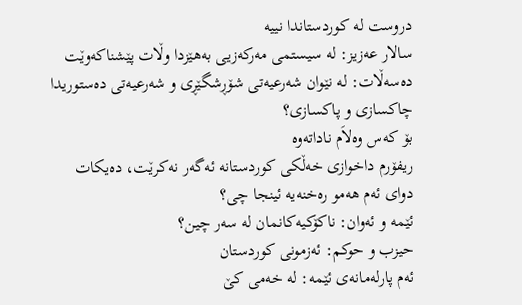دروست له‌ كوردستاندا نییه‌
سالار عه‌زیز: له‌ سیستمی مه‌ركه‌زیی به‌هێزدا وڵات پێشناكه‌وێت
ده‌سه‌ڵات: له‌ نێوان شه‌رعیه‌تی‌ شۆڕشگێڕی و شه‌رعیه‌تی‌ ده‌ستوریدا
چاکسازی و پاکسازی؟
بۆ كه‌س وه‌لاَم ناداته‌وه‌
ریفۆرم داخوازی‌ خه‌ڵكی‌ كوردستانه‌ ئه‌گه‌ر نه‌كرێت، ده‌یكات
دوای ئه‌م هه‌مو ره‌خنه‌یه‌ ئینجا چی؟
ئێمه‌ و ئه‌وان: ناکۆکیه‌کانمان له‌ سه‌ر چین؟
حیزب و حوکم: ئه‌زمونی کوردستان
ئه‌م پارله‌مانه‌ی ئێمه‌: له‌ خه‌می کێ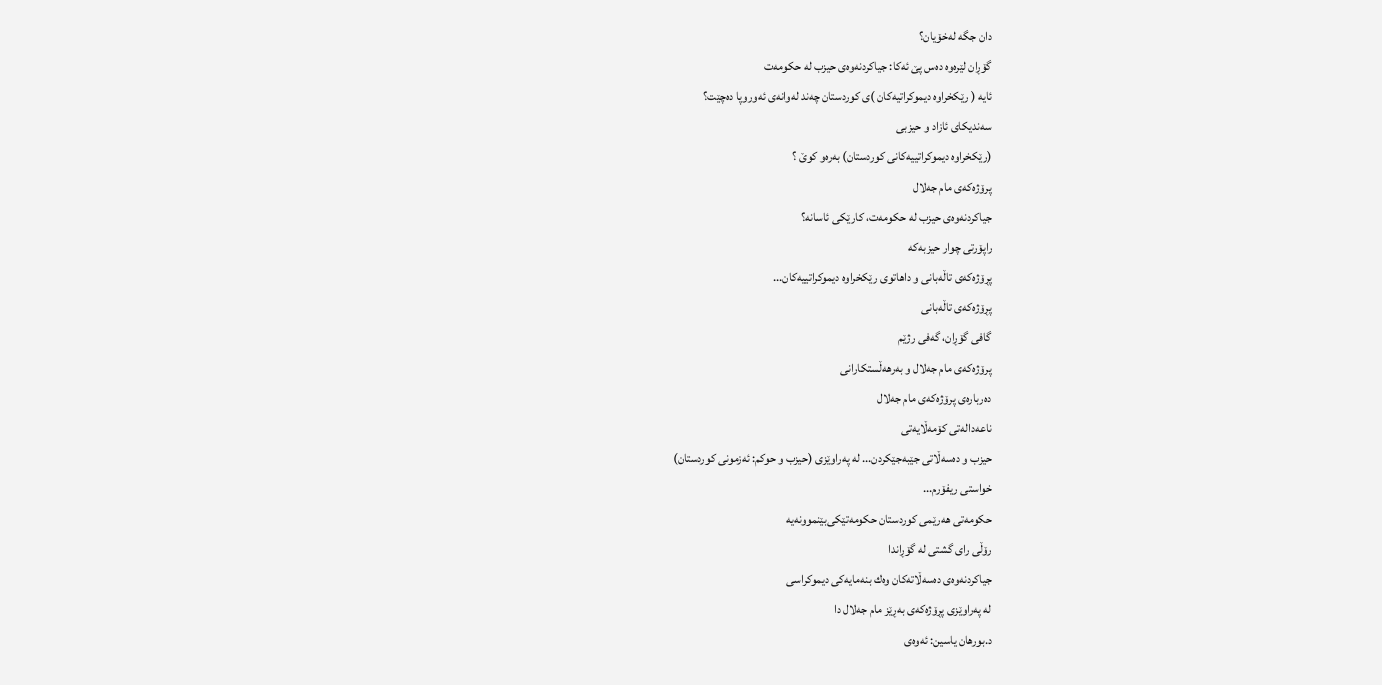دان جگه‌ له‌خۆیان؟
گۆڕان لێره‌وه‌ ده‌س پێ ئه‌کا: جیاکردنه‌وه‌ی حیزب له‌ حکومه‌ت
ئایه‌ ( رێكخراوه‌ دیموكراتیه‌كان )ی كوردستان چه‌ند له‌وانه‌ی ئه‌وروپا ده‌چێت؟
سه‌ندیكای‌ ئازاد ‌و حیزبی‌
(رێكخراوه‌ دیموكراتییه‌كانی كوردستان) به‌ره‌و كوێ‌ ؟
پرۆژه‌که‌ی مام جه‌لال
جیاكردنه‌وه‌ی‌ حیزب له‌ حكومه‌ت، كارێكی‌ ئاسانه‌؟
راپۆرتی‌ چوار حیزبه‌كه‌
پڕۆژه‌كه‌ی‌ تاڵه‌بانی‌ و داهاتوی‌ رێكخراوه‌ دیموكراتییه‌كان...
پڕۆژه‌كه‌ی‌ تاڵه‌بانی‌
گافی گۆڕان‌، گه‌فی رژێم
پرۆژه‌كه‌ی‌ مام جه‌لال و به‌رهه‌ڵستكارانی‌
ده‌رباره‌ی‌ پرۆژه‌كه‌ی‌ مام جه‌لال
ناعه‌داله‌تی كۆمه‌ڵایه‌تی
حیزب و ده‌سه‌ڵاتی‌ جێبه‌جێكردن... له‌ په‌راوێزی ‌(حیزب و حوكم: ئه‌زمونی‌ كوردستان)
خواستی‌ ریفۆرم...
حكومه‌تی‌ هه‌رێمی‌ كوردستان حكومه‌تێكی‌بێنموونه‌یه‌
رۆڵی‌ رای‌ گشتی‌ له‌ گۆڕاندا
جیاكردنه‌وه‌ی‌ ده‌سه‌ڵاته‌كان وه‌ك بنه‌مایه‌كی‌ دیموكراسی‌
له‌ په‌راوێزی‌ پڕۆژه‌كه‌ی‌ به‌ڕێز مام جه‌لال دا
د.بورهان یاسین: ئه‌وه‌ی‌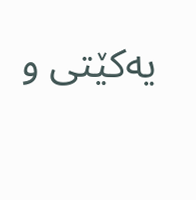یه‌كێتی‌ ‌و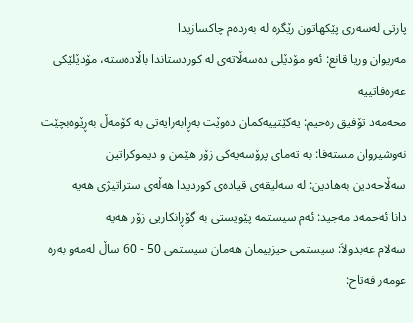پارتی‌ له‌سه‌ری‌ پێكهاتون رێگره‌ له‌ به‌رده‌م چاكسازیدا
مه‌ریوان وریا قانع: ئه‌و مۆدێلی‌ ده‌سه‌ڵاته‌ی‌ له‌ كوردستاندا باڵاده‌سته‌، مۆدێلێكی‌ عه‌ره‌فاتییه‌
محه‌مه‌د تۆفیق ره‌حیم: یەكێتییەكمان دەوێت بەڕابەرایەتی بە كۆمەڵ بەڕێوەبچێت
نه‌وشیروان مسته‌فا: بە تەمای پرۆسەیەكی زۆر هێمن و دیموكراتین
سه‌ڵاحه‌دین به‌هادین: له‌ سه‌لیقه‌ی‌ قیاده‌ی‌ كوردیدا هه‌ڵه‌ی‌ ستراتیژی‌ هه‌یه‌
دانا ئه‌حمه‌د مه‌جید: ئه‌م سیستمه‌ پێویستی به‌ گۆڕانكاریی زۆر هه‌یه‌
سه‌لام عه‌بدولاَ: سیستمی‌ حیزبیمان هه‌مان سیستمی‌ 50 - 60 ساڵ له‌مه‌و به‌ره‌
عومه‌ر فه‌تاح: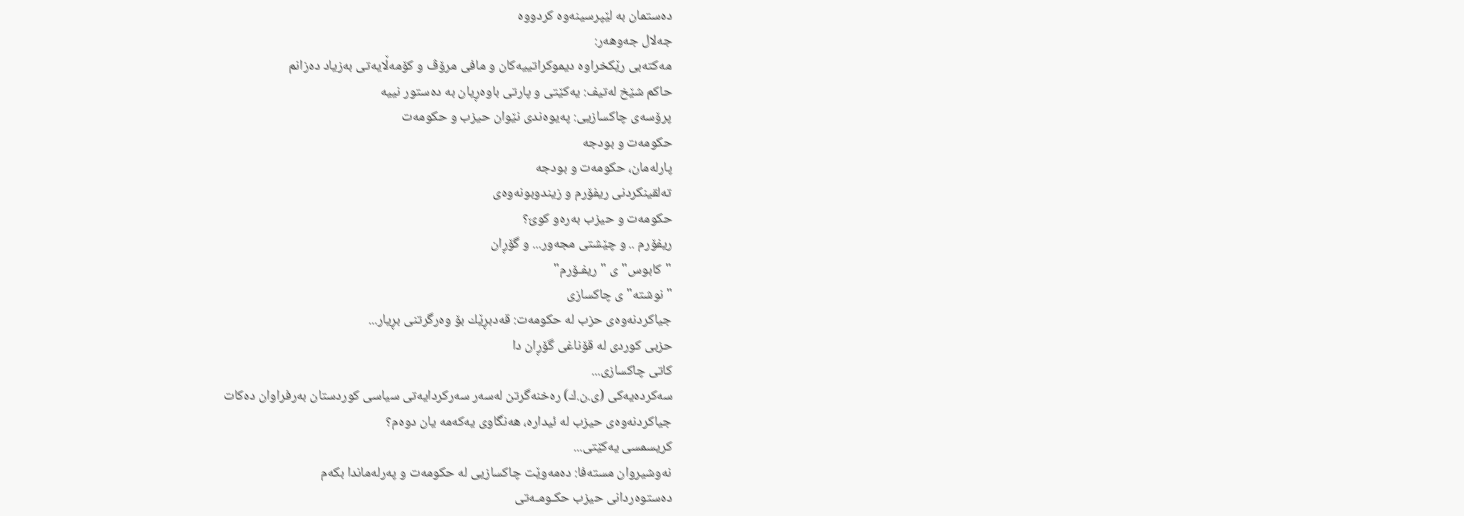ده‌ستمان به‌ لێپرسینه‌وه‌ كردووه‌
جه‌لال جه‌وهه‌ر:
مه‌كته‌بی‌ رێكخراوه‌ دیموكراتییه‌كان و مافی‌ مرۆڤ و كۆمه‌ڵایه‌تی‌ به‌زیاد ده‌زانم
حاكم شێخ له‌تیف: یه‌كێتی‌ و پارتی‌ باوه‌ڕیان به‌ ده‌ستور نییه
پرۆسه‌ی‌ چاكسازیی‌: په‌یوه‌ندی‌ نێوان حیزب و حكومه‌ت
حکومه‌ت و بودجه
پارله‌مان، حکومه‌ت و بودجه
ته‌لقینكردنی ریفۆرم ‌و زیندوبونه‌وه‌ی
حكومه‌ت ‌و حیزب به‌ره‌و كوێ‌؟
ریفۆرم .. و چێشتی مجه‌ور... و گۆڕان
"كابوس"ی "ریفـۆرم"
"نوشته‌"ی‌ چاكسازی
جیاكردنه‌وه‌ی‌ حزب له‌ حكومه‌ت: قه‌دبڕێك بۆ وه‌رگرتنی‌ بڕیار...
حزبی كوردی له‌ قۆناغی گۆڕان دا
كاتی چاكسازی...
سه‌كرده‌یه‌كی (ی‌.ن.ك) ره‌خنه‌گرتن له‌سه‌ر سه‌ركردایه‌تی‌ سیاسی كوردستان به‌رفراوان ده‌كات
جیاكردنه‌وه‌ی‌ حیزب له‌ ئیداره‌، هه‌نگاوی یه‌که‌مه‌ یان دوه‌م‌؟
كریسمسی‌ یه‌كێتی‌...
نه‌وشیروان مسته‌فا: ده‌مه‌وێت چاكسازیی‌ له‌ حكومه‌ت و په‌رله‌ماندا بكه‌م
ده‌ستوه‌ردانی‌ حیزب حكـومـه‌تی‌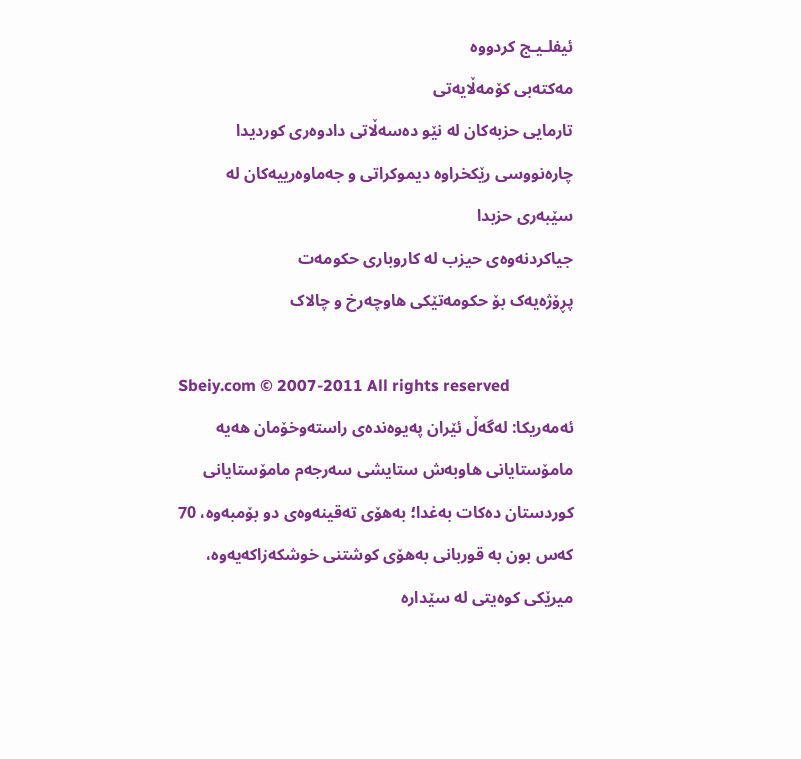ئیفلـیـج كردووه‌
مه‌كته‌بی‌ كۆمه‌ڵایه‌تی‌
تارمایی‌ حزبه‌كان له‌ نێو ده‌سه‌ڵاتی‌ دادوه‌ری کوردیدا
چاره‌نووسی‌ رێكخراوه‌ دیموكراتی و جه‌ماوه‌رییه‌كان له‌ سێبه‌ری‌ حزبدا
جیاكردنه‌وه‌ی‌ حیزب له‌ كاروباری‌ حكومه‌ت
پڕۆژه‌یه‌ک بۆ حکومه‌تێکی هاوچه‌رخ و چالاک

Sbeiy.com © 2007-2011 All rights reserved
ئه‌مه‌ریكا: له‌گه‌ڵ ئێران په‌یوه‌نده‌ی‌ راسته‌وخۆمان هه‌یه‌ مامۆستایانی هاوبه‌ش ستایشی سه‌رجه‌م مامۆستایانی‌ كوردستان ده‌كات به‌غدا؛ به‌هۆی ته‌قینه‌وه‌ی دو بۆمبه‌وه، 70 كه‌س بون به‌ قوربانی‌ به‌هۆی‌ كوشتنی‌ خوشكه‌زاكه‌یه‌وه‌، میرێكی كوه‌یتی‌ له‌ سێداره‌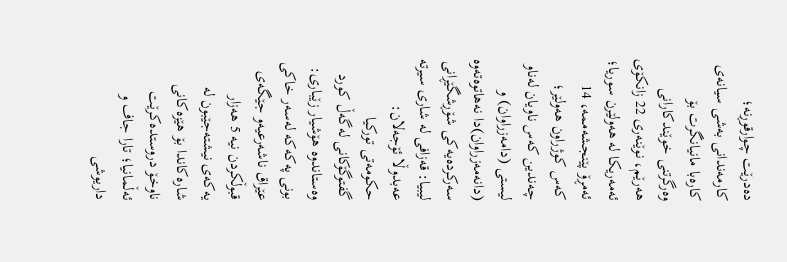ده‌درێت چوارقوڕنه‌؛ كارمه‌ندانی به‌شی سیانه‌ی كاره‌با مانیانگرت بۆ وه‌رگرتنی خوێندكارانی هه‌رێم، نوێنه‌ری‌ 22 زانكۆی‌ ئه‌مه‌ریكا له‌ هه‌ولێرن سوریا؛ ئه‌مڕۆ پێنجشه‌ممه‌، 14 كه‌س كوژراون هه‌ولێر؛ چه‌ندین كه‌س ناویان له‌ناو ليستى (دامه‌زراوان) و (دانه‌مه‌زراوان)دا نه‌هاتوه‌ته‌وه‌ سه‌ركرده‌یه‌كی شۆڕشگێڕانی‌ لیبیا: قه‌زافی له‌ شاری‌ سیرته‌ عه‌بدوڵا ئۆجه‌لان: حكومه‌تی‌ توركیا گفتوگۆكانی‌ له‌گه‌ڵ كورد وه‌ستاندوه‌ هۆشیار زێباری‌: بونی په‌كه‌كه‌ له‌سه‌ر خاكی عێراق ناشه‌رعیه‌و جێگه‌ی‌ قبوڵكردن نیه‌ 5 هه‌زار یه‌كه‌ی‌ نیشته‌جێبون له‌ شاره‌كاندا بۆ هێزه‌كانی ناوخۆ دروستده‌كرێت ئه‌ڵمانیا؛ تارا جاف و داریوشی‌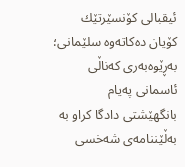ئیقبالی‌ كۆنسێرتێك كۆیان ده‌كاته‌وه‌ سلێمانی؛ به‌ڕێوه‌به‌ری كه‌ناڵی ئاسمانی په‌یام بانگهێشتی دادگا کراو به‌ به‌ڵێننامه‌ی شه‌خسی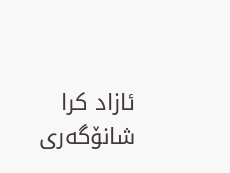ئازاد کرا شانۆگه‌ری‌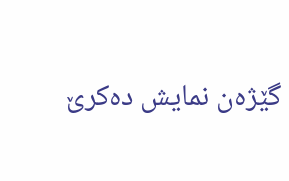گێژه‌ن نمایش ده‌كرێ